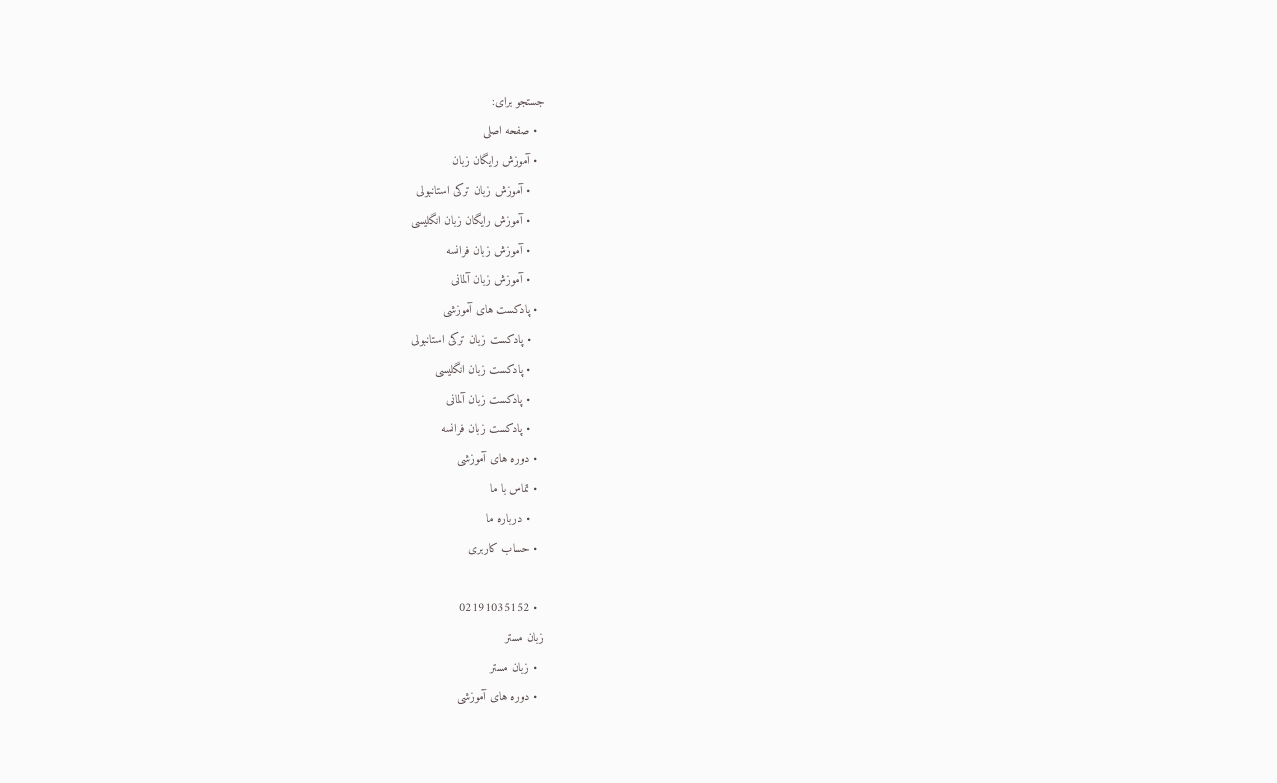جستجو برای:
  • صفحه اصلی
  • آموزش رایگان زبان
    • آموزش زبان ترکی استانبولی
    • آموزش رایگان زبان انگلیسی
    • آموزش زبان فرانسه
    • آموزش زبان آلمانی
  • پادکست های آموزشی
    • پادکست زبان ترکی استانبولی
    • پادکست زبان انگلیسی
    • پادکست زبان آلمانی
    • پادکست زبان فرانسه
  • دوره های آموزشی
  • تماس با ما
    • درباره ما
  • حساب کاربری

  • 02191035152
زبان مستر
  • زبان مستر
  • دوره های آموزشی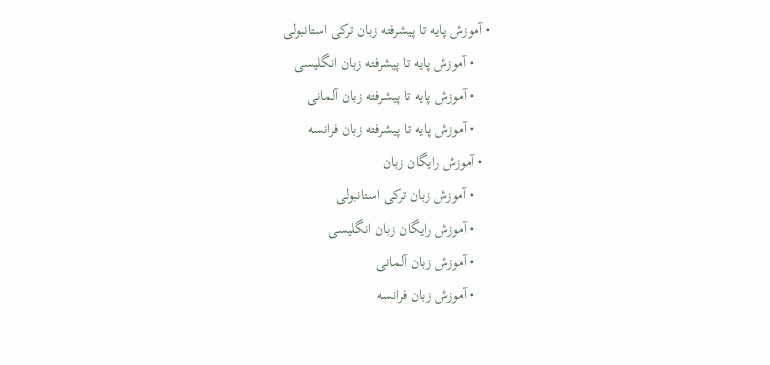• آموزش پایه تا پیشرفته زبان ترکی استانبولی
    • آموزش پایه تا پیشرفته زبان انگلیسی
    • آموزش پایه تا پیشرفته زبان آلمانی
    • آموزش پایه تا پیشرفته زبان فرانسه
  • آموزش رایگان زبان
    • آموزش زبان ترکی استانبولی
    • آموزش رایگان زبان انگلیسی
    • آموزش زبان آلمانی
    • آموزش زبان فرانسه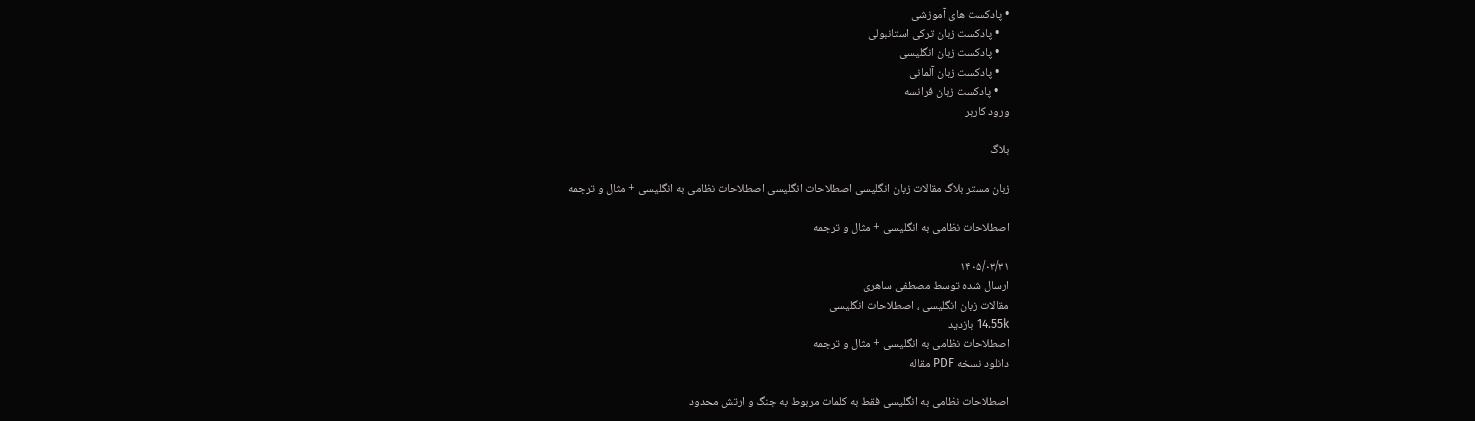• پادکست های آموزشی
    • پادکست زبان ترکی استانبولی
    • پادکست زبان انگلیسی
    • پادکست زبان آلمانی
    • پادکست زبان فرانسه
ورود کاربر

بلاگ

زبان مستر بلاگ مقالات زبان انگلیسی اصطلاحات انگلیسی اصطلاحات نظامی به انگلیسی + مثال و ترجمه

اصطلاحات نظامی به انگلیسی + مثال و ترجمه

۱۴۰۵/۰۳/۳۱
ارسال شده توسط مصطفی ساهری
مقالات زبان انگلیسی ، اصطلاحات انگلیسی
14.55k بازدید
اصطلاحات نظامی به انگلیسی + مثال و ترجمه
دانلود نسخه PDF مقاله

اصطلاحات نظامی به انگلیسی فقط به کلمات مربوط به جنگ و ارتش محدود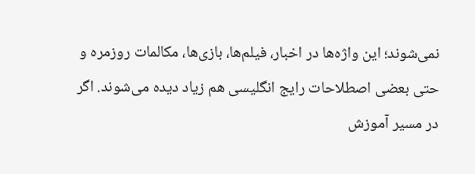نمی‌شوند؛ این واژه‌ها در اخبار، فیلم‌ها، بازی‌ها، مکالمات روزمره و حتی بعضی اصطلاحات رایج انگلیسی هم زیاد دیده می‌شوند. اگر در مسیر آموزش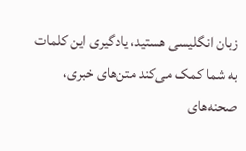زبان انگلیسی هستید، یادگیری این کلمات به شما کمک می‌کند متن‌های خبری، صحنه‌های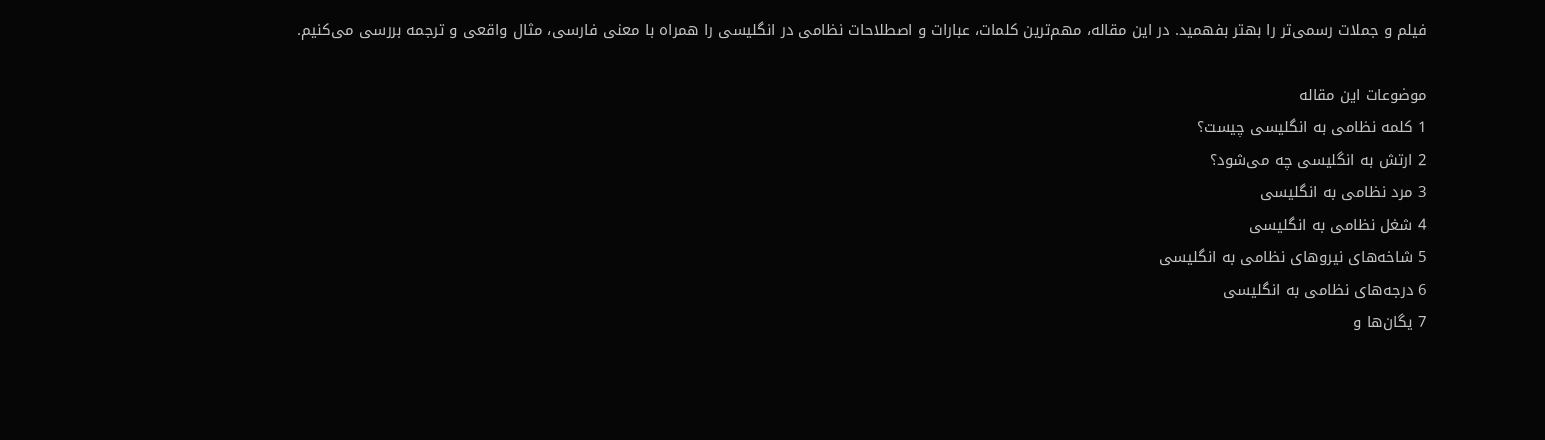فیلم و جملات رسمی‌تر را بهتر بفهمید. در این مقاله، مهم‌ترین کلمات، عبارات و اصطلاحات نظامی در انگلیسی را همراه با معنی فارسی، مثال واقعی و ترجمه بررسی می‌کنیم.

موضوعات این مقاله
1 کلمه نظامی به انگلیسی چیست؟
2 ارتش به انگلیسی چه می‌شود؟
3 مرد نظامی به انگلیسی
4 شغل نظامی به انگلیسی
5 شاخه‌های نیروهای نظامی به انگلیسی
6 درجه‌های نظامی به انگلیسی
7 یگان‌ها و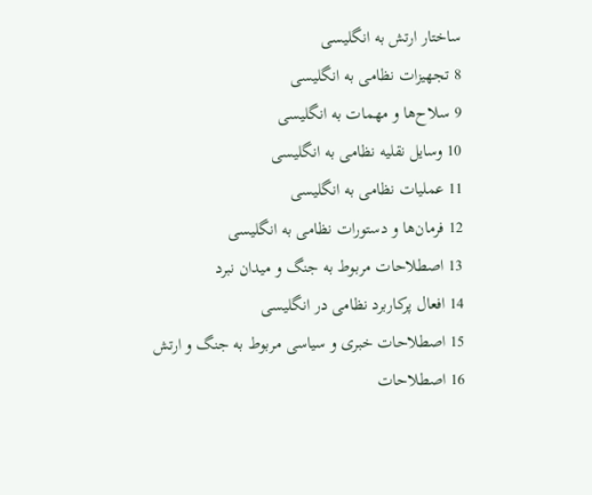ساختار ارتش به انگلیسی
8 تجهیزات نظامی به انگلیسی
9 سلاح‌ها و مهمات به انگلیسی
10 وسایل نقلیه نظامی به انگلیسی
11 عملیات نظامی به انگلیسی
12 فرمان‌ها و دستورات نظامی به انگلیسی
13 اصطلاحات مربوط به جنگ و میدان نبرد
14 افعال پرکاربرد نظامی در انگلیسی
15 اصطلاحات خبری و سیاسی مربوط به جنگ و ارتش
16 اصطلاحات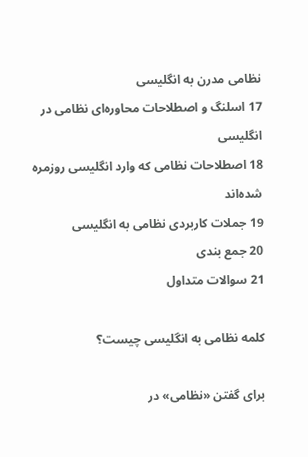نظامی مدرن به انگلیسی
17 اسلنگ و اصطلاحات محاوره‌ای نظامی در انگلیسی
18 اصطلاحات نظامی که وارد انگلیسی روزمره شده‌اند
19 جملات کاربردی نظامی به انگلیسی
20 جمع بندی
21 سوالات متداول

کلمه نظامی به انگلیسی چیست؟

برای گفتن «نظامی» در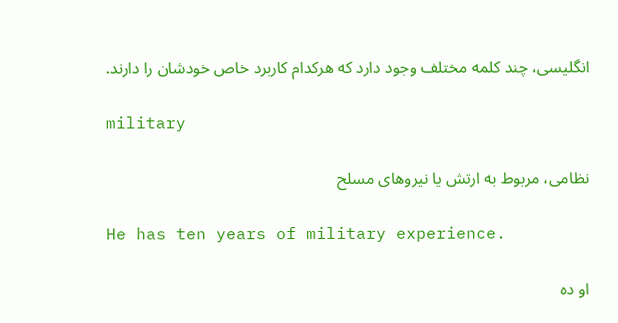انگلیسی، چند کلمه مختلف وجود دارد که هرکدام کاربرد خاص خودشان را دارند.

military

نظامی، مربوط به ارتش یا نیروهای مسلح

He has ten years of military experience.

او ده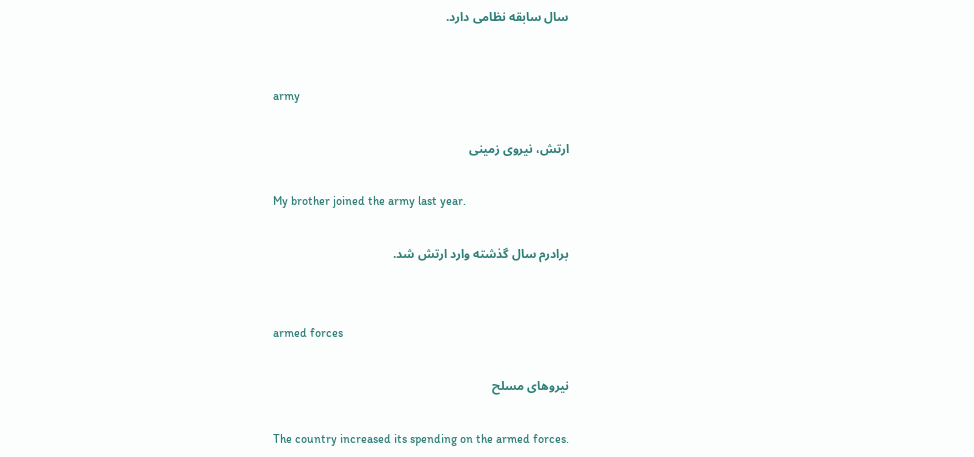سال سابقه نظامی دارد.


army

ارتش، نیروی زمینی

My brother joined the army last year.

برادرم سال گذشته وارد ارتش شد.


armed forces

نیروهای مسلح

The country increased its spending on the armed forces.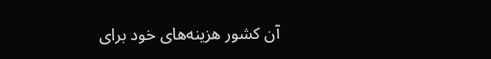آن کشور هزینه‌های خود برای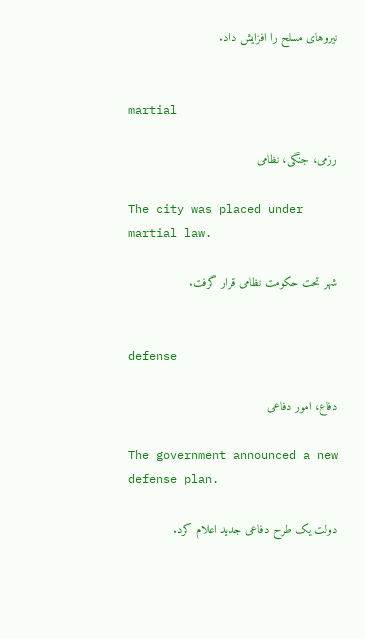نیروهای مسلح را افزایش داد.


martial

رزمی، جنگی، نظامی

The city was placed under martial law.

شهر تحت حکومت نظامی قرار گرفت.


defense

دفاع، امور دفاعی

The government announced a new defense plan.

دولت یک طرح دفاعی جدید اعلام کرد.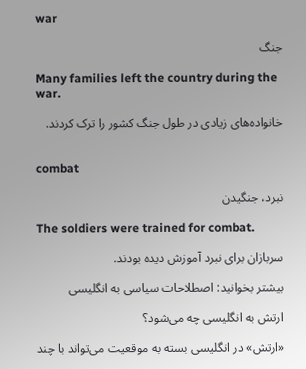war

جنگ

Many families left the country during the war.

خانواده‌های زیادی در طول جنگ کشور را ترک کردند.


combat

نبرد، جنگیدن

The soldiers were trained for combat.

سربازان برای نبرد آموزش دیده بودند.

بیشتر بخوانید: اصطلاحات سیاسی به انگلیسی

ارتش به انگلیسی چه می‌شود؟

«ارتش» در انگلیسی بسته به موقعیت می‌تواند با چند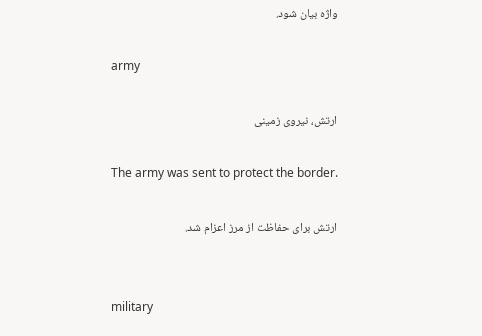واژه بیان شود.

army

ارتش، نیروی زمینی

The army was sent to protect the border.

ارتش برای حفاظت از مرز اعزام شد.


military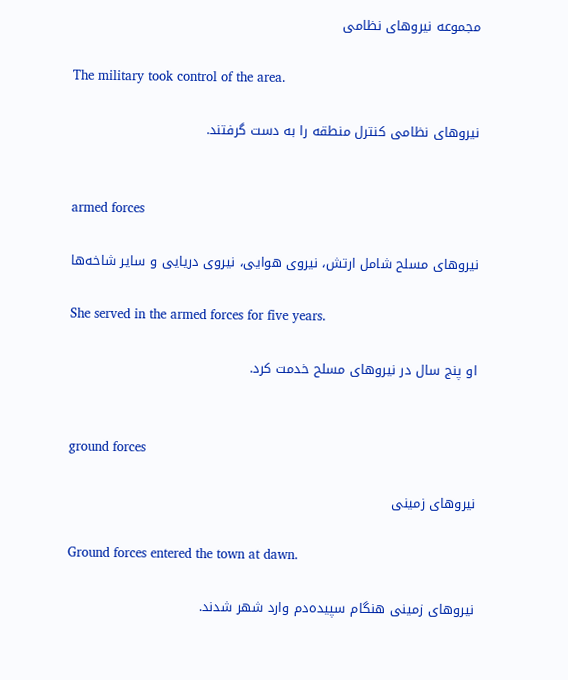مجموعه نیروهای نظامی

The military took control of the area.

نیروهای نظامی کنترل منطقه را به دست گرفتند.


armed forces

نیروهای مسلح شامل ارتش، نیروی هوایی، نیروی دریایی و سایر شاخه‌ها

She served in the armed forces for five years.

او پنج سال در نیروهای مسلح خدمت کرد.


ground forces

نیروهای زمینی

Ground forces entered the town at dawn.

نیروهای زمینی هنگام سپیده‌دم وارد شهر شدند.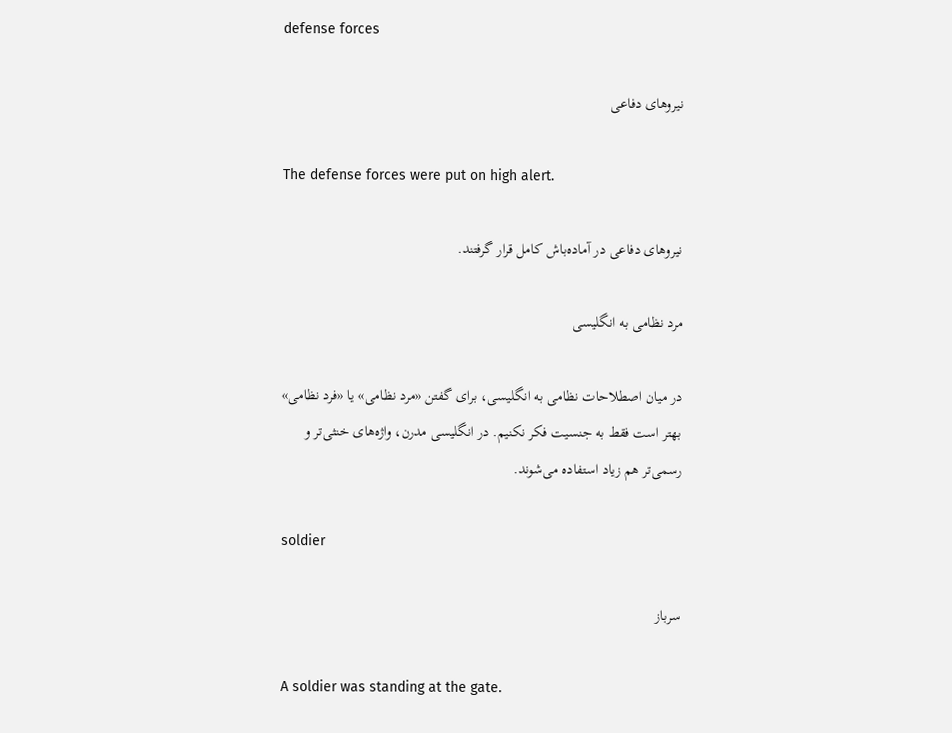defense forces

نیروهای دفاعی

The defense forces were put on high alert.

نیروهای دفاعی در آماده‌باش کامل قرار گرفتند.

مرد نظامی به انگلیسی

در میان اصطلاحات نظامی به انگلیسی، برای گفتن «مرد نظامی» یا «فرد نظامی» بهتر است فقط به جنسیت فکر نکنیم. در انگلیسی مدرن، واژه‌های خنثی‌تر و رسمی‌تر هم زیاد استفاده می‌شوند.

soldier

سرباز

A soldier was standing at the gate.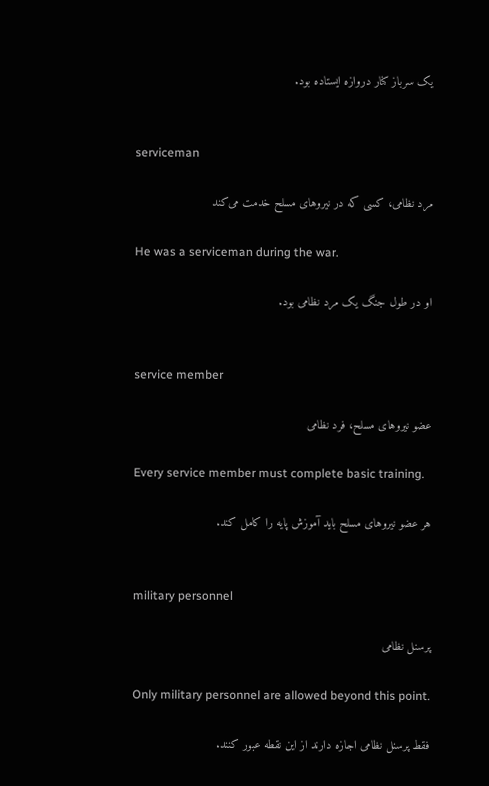یک سرباز کنار دروازه ایستاده بود.


serviceman

مرد نظامی، کسی که در نیروهای مسلح خدمت می‌کند

He was a serviceman during the war.

او در طول جنگ یک مرد نظامی بود.


service member

عضو نیروهای مسلح، فرد نظامی

Every service member must complete basic training.

هر عضو نیروهای مسلح باید آموزش پایه را کامل کند.


military personnel

پرسنل نظامی

Only military personnel are allowed beyond this point.

فقط پرسنل نظامی اجازه دارند از این نقطه عبور کنند.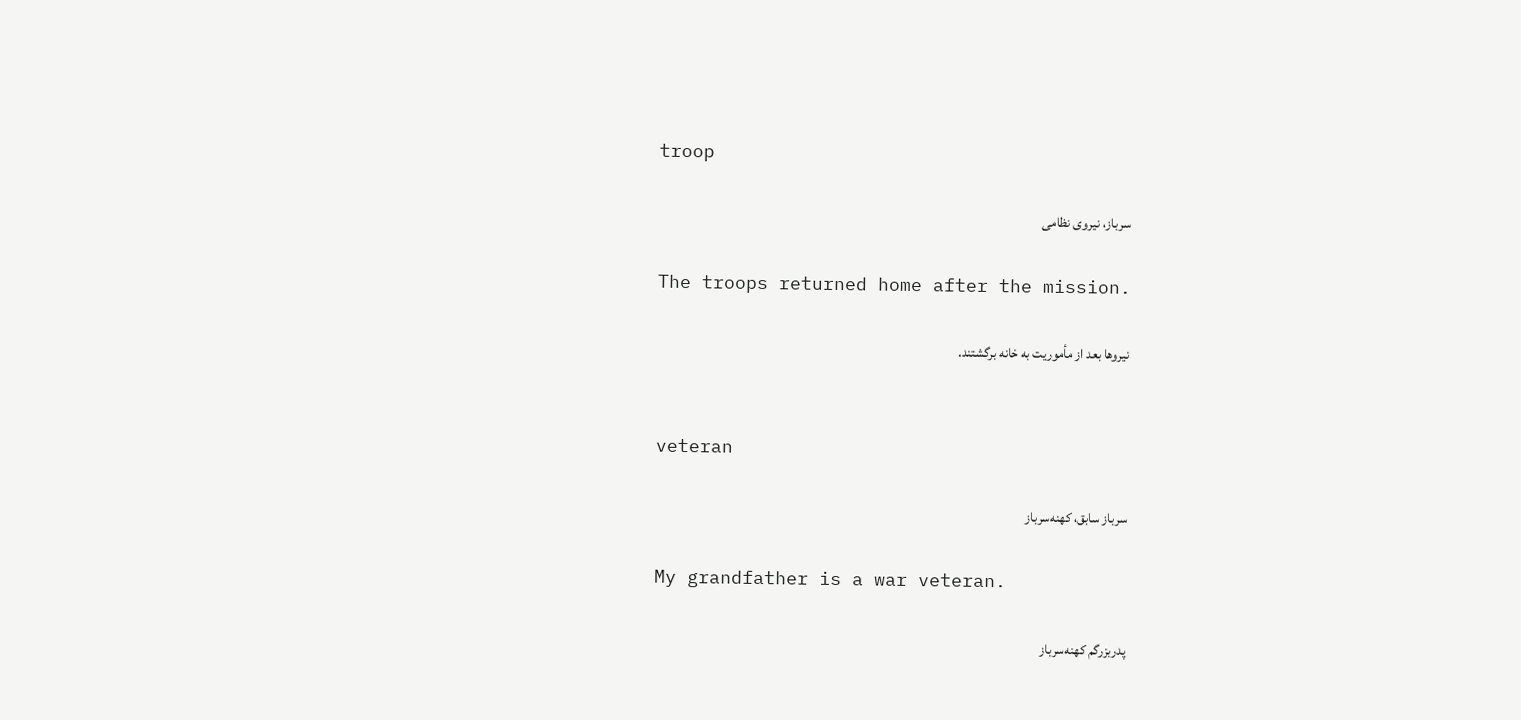troop

سرباز، نیروی نظامی

The troops returned home after the mission.

نیروها بعد از مأموریت به خانه برگشتند.


veteran

سرباز سابق، کهنه‌سرباز

My grandfather is a war veteran.

پدربزرگم کهنه‌سرباز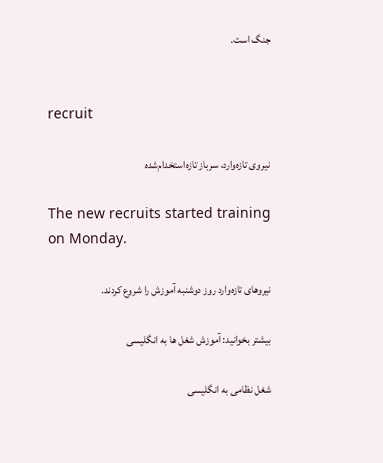جنگ است.


recruit

نیروی تازه‌وارد، سرباز تازه‌استخدام‌شده

The new recruits started training on Monday.

نیروهای تازه‌وارد روز دوشنبه آموزش را شروع کردند.

بیشتر بخوانید: آموزش شغل ها به انگلیسی

شغل نظامی به انگلیسی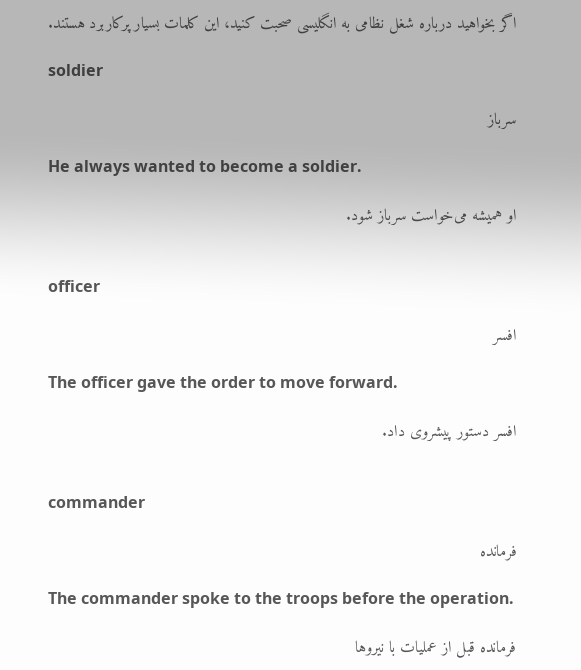اگر بخواهید درباره شغل نظامی به انگلیسی صحبت کنید، این کلمات بسیار پرکاربرد هستند.

soldier

سرباز

He always wanted to become a soldier.

او همیشه می‌خواست سرباز شود.


officer

افسر

The officer gave the order to move forward.

افسر دستور پیشروی داد.


commander

فرمانده

The commander spoke to the troops before the operation.

فرمانده قبل از عملیات با نیروها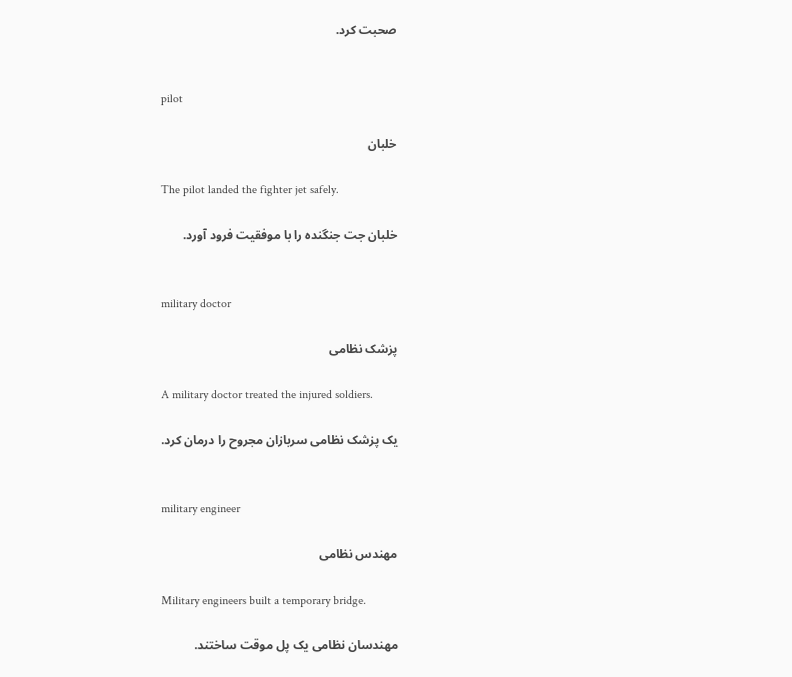صحبت کرد.


pilot

خلبان

The pilot landed the fighter jet safely.

خلبان جت جنگنده را با موفقیت فرود آورد.


military doctor

پزشک نظامی

A military doctor treated the injured soldiers.

یک پزشک نظامی سربازان مجروح را درمان کرد.


military engineer

مهندس نظامی

Military engineers built a temporary bridge.

مهندسان نظامی یک پل موقت ساختند.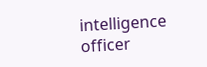intelligence officer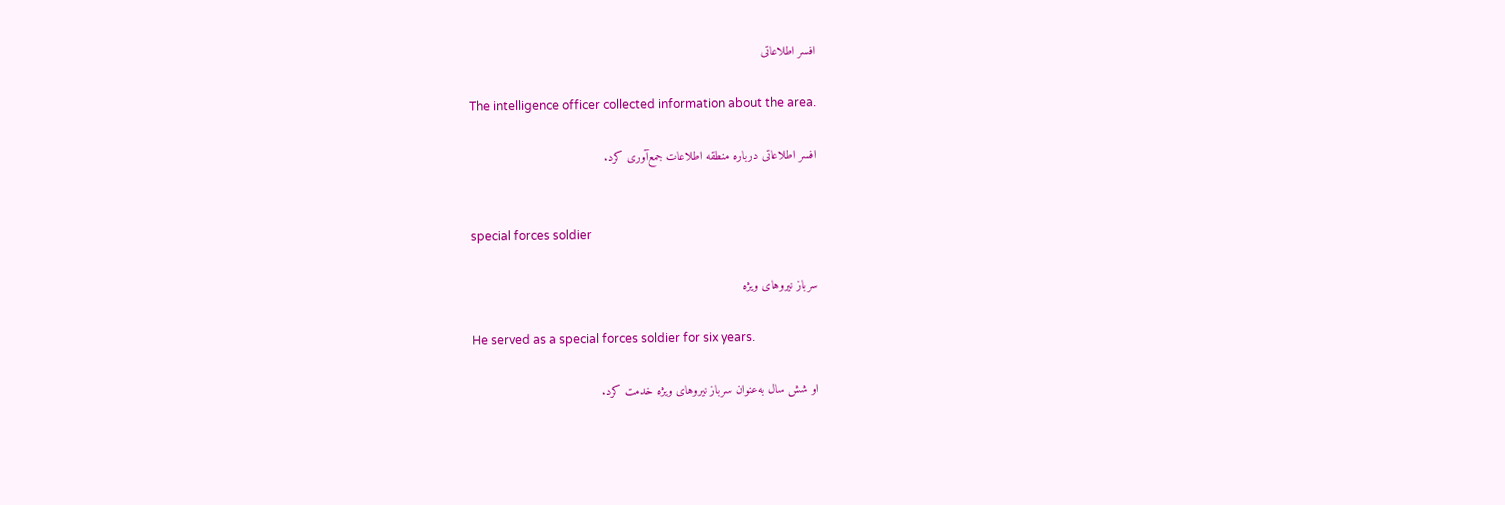افسر اطلاعاتی

The intelligence officer collected information about the area.

افسر اطلاعاتی درباره منطقه اطلاعات جمع‌آوری کرد.


special forces soldier

سرباز نیروهای ویژه

He served as a special forces soldier for six years.

او شش سال به‌عنوان سرباز نیروهای ویژه خدمت کرد.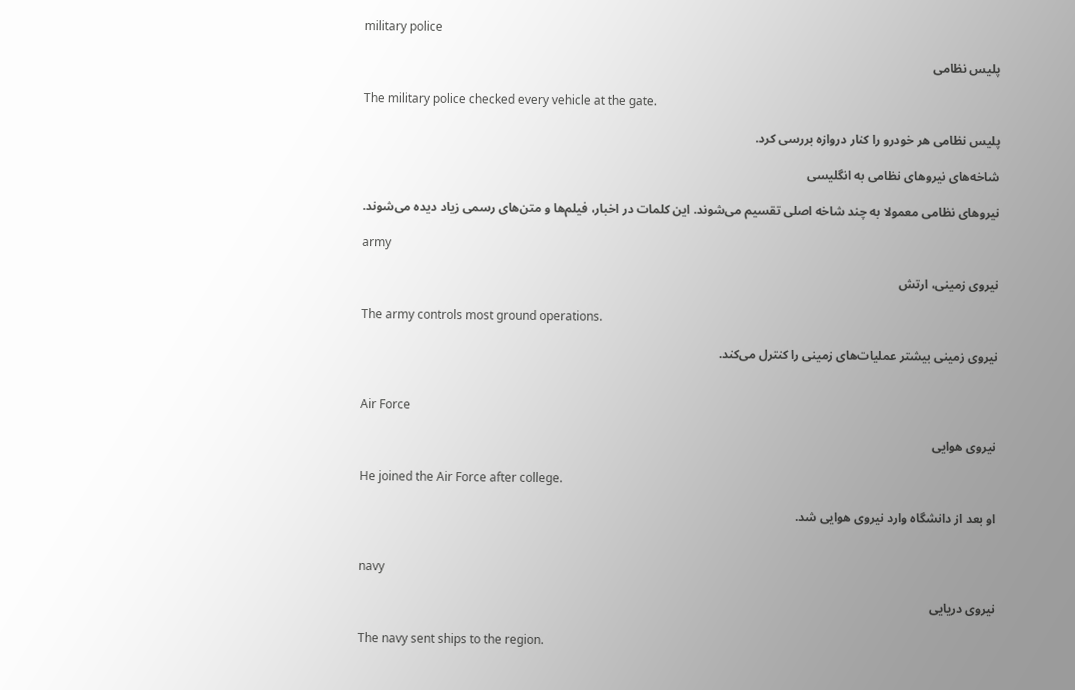military police

پلیس نظامی

The military police checked every vehicle at the gate.

پلیس نظامی هر خودرو را کنار دروازه بررسی کرد.

شاخه‌های نیروهای نظامی به انگلیسی

نیروهای نظامی معمولا به چند شاخه اصلی تقسیم می‌شوند. این کلمات در اخبار، فیلم‌ها و متن‌های رسمی زیاد دیده می‌شوند.

army

نیروی زمینی، ارتش

The army controls most ground operations.

نیروی زمینی بیشتر عملیات‌های زمینی را کنترل می‌کند.


Air Force

نیروی هوایی

He joined the Air Force after college.

او بعد از دانشگاه وارد نیروی هوایی شد.


navy

نیروی دریایی

The navy sent ships to the region.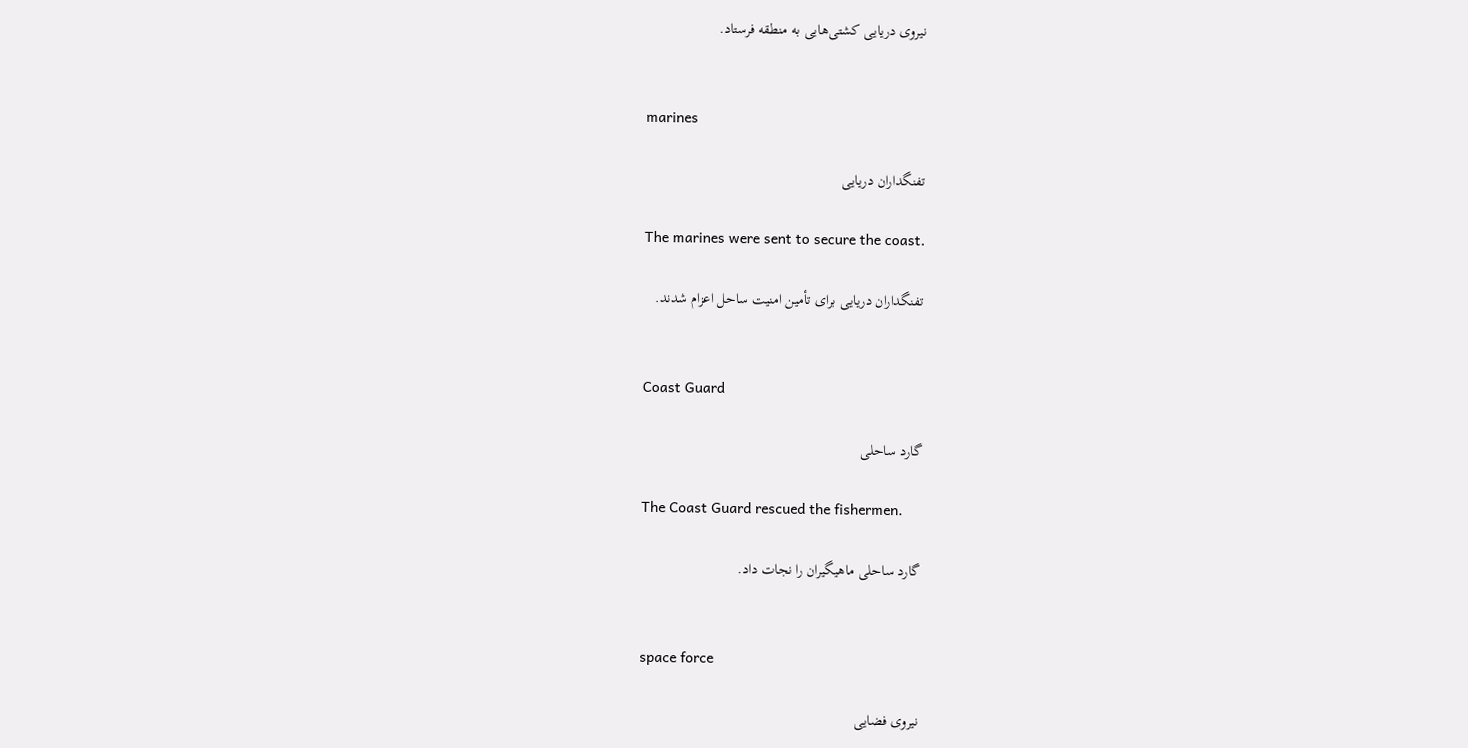نیروی دریایی کشتی‌هایی به منطقه فرستاد.


marines

تفنگداران دریایی

The marines were sent to secure the coast.

تفنگداران دریایی برای تأمین امنیت ساحل اعزام شدند.


Coast Guard

گارد ساحلی

The Coast Guard rescued the fishermen.

گارد ساحلی ماهیگیران را نجات داد.


space force

نیروی فضایی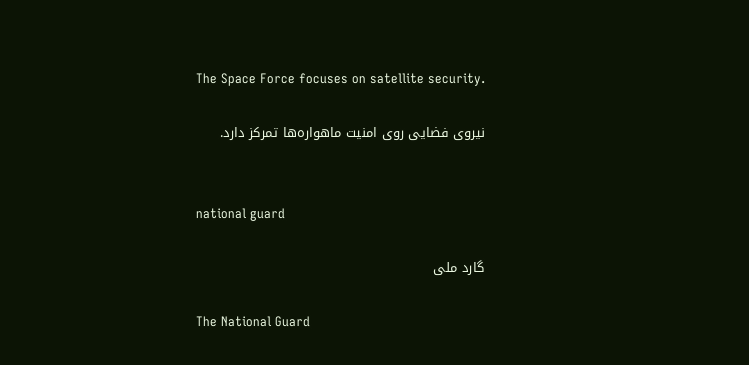The Space Force focuses on satellite security.

نیروی فضایی روی امنیت ماهواره‌ها تمرکز دارد.


national guard

گارد ملی

The National Guard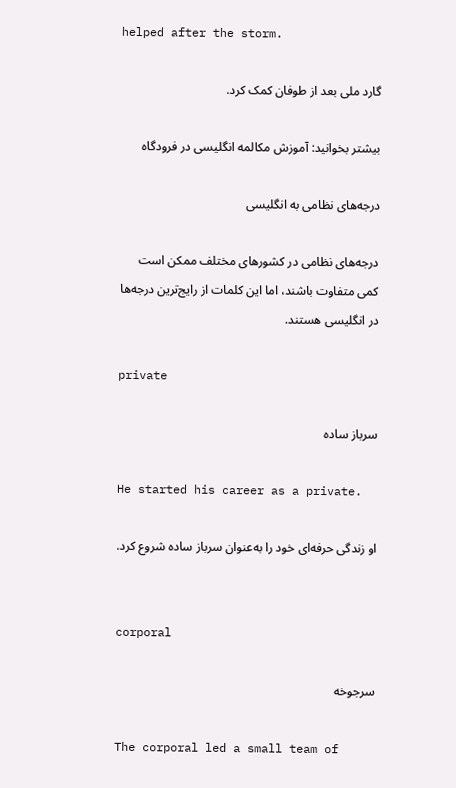helped after the storm.

گارد ملی بعد از طوفان کمک کرد.

بیشتر بخوانید: آموزش مکالمه انگلیسی در فرودگاه

درجه‌های نظامی به انگلیسی

درجه‌های نظامی در کشورهای مختلف ممکن است کمی متفاوت باشند، اما این کلمات از رایج‌ترین درجه‌ها در انگلیسی هستند.

private

سرباز ساده

He started his career as a private.

او زندگی حرفه‌ای خود را به‌عنوان سرباز ساده شروع کرد.


corporal

سرجوخه

The corporal led a small team of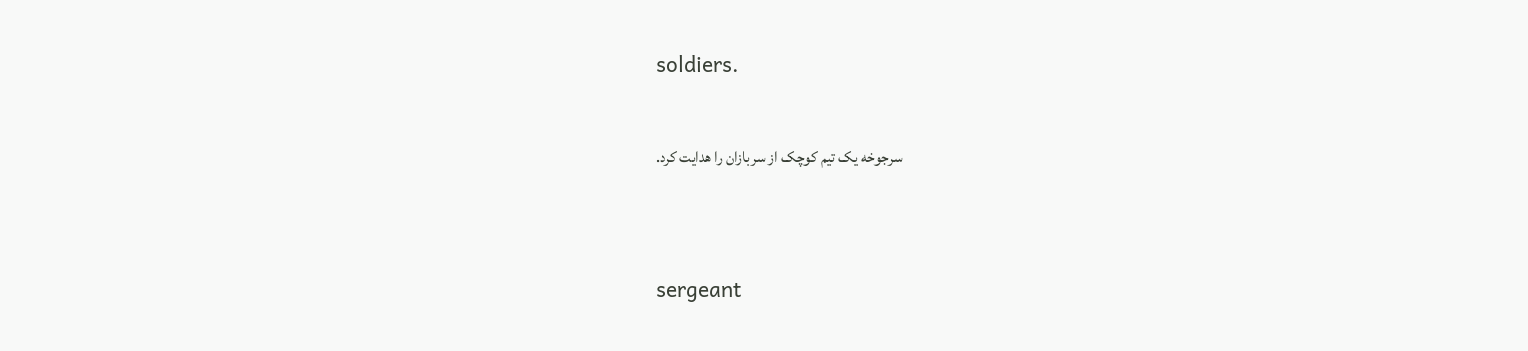soldiers.

سرجوخه یک تیم کوچک از سربازان را هدایت کرد.


sergeant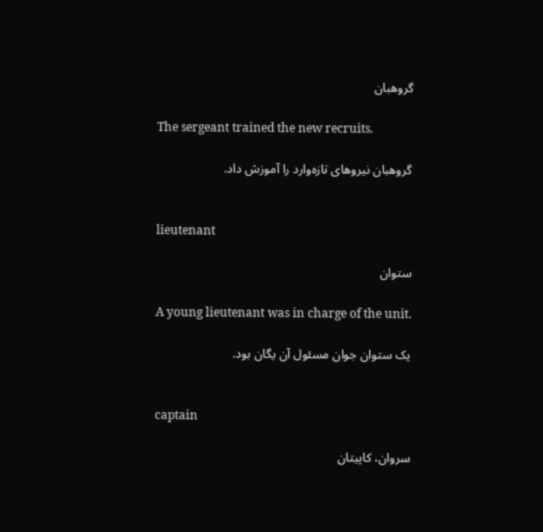گروهبان

The sergeant trained the new recruits.

گروهبان نیروهای تازه‌وارد را آموزش داد.


lieutenant

ستوان

A young lieutenant was in charge of the unit.

یک ستوان جوان مسئول آن یگان بود.


captain

سروان، کاپیتان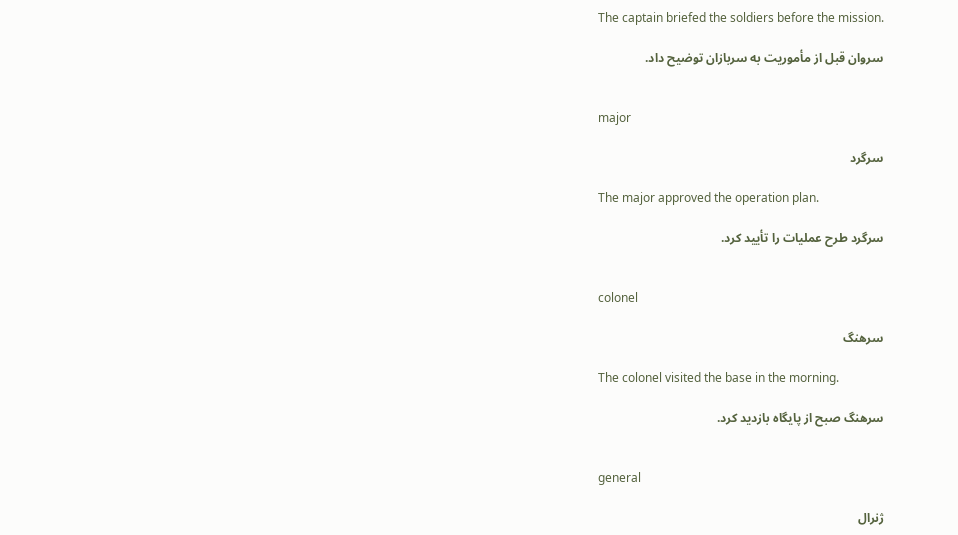The captain briefed the soldiers before the mission.

سروان قبل از مأموریت به سربازان توضیح داد.


major

سرگرد

The major approved the operation plan.

سرگرد طرح عملیات را تأیید کرد.


colonel

سرهنگ

The colonel visited the base in the morning.

سرهنگ صبح از پایگاه بازدید کرد.


general

ژنرال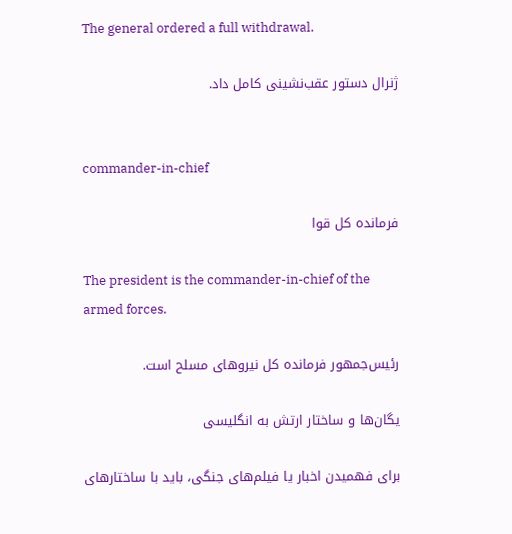The general ordered a full withdrawal.

ژنرال دستور عقب‌نشینی کامل داد.


commander-in-chief

فرمانده کل قوا

The president is the commander-in-chief of the armed forces.

رئیس‌جمهور فرمانده کل نیروهای مسلح است.

یگان‌ها و ساختار ارتش به انگلیسی

برای فهمیدن اخبار یا فیلم‌های جنگی، باید با ساختارهای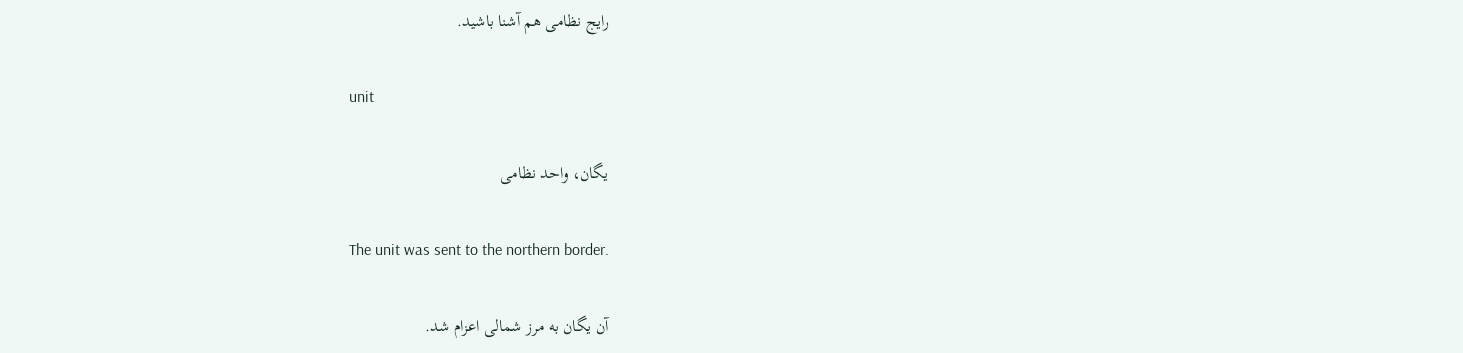رایج نظامی هم آشنا باشید.

unit

یگان، واحد نظامی

The unit was sent to the northern border.

آن یگان به مرز شمالی اعزام شد.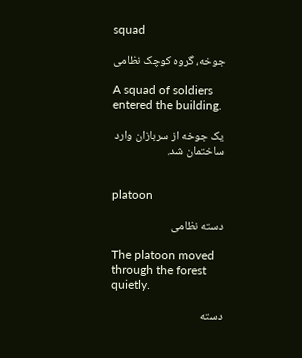squad

جوخه، گروه کوچک نظامی

A squad of soldiers entered the building.

یک جوخه از سربازان وارد ساختمان شد.


platoon

دسته نظامی

The platoon moved through the forest quietly.

دسته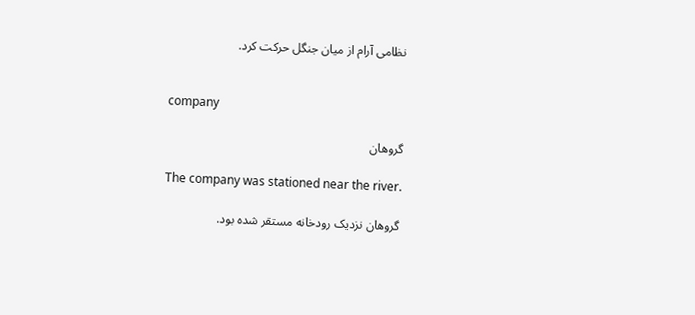نظامی آرام از میان جنگل حرکت کرد.


company

گروهان

The company was stationed near the river.

گروهان نزدیک رودخانه مستقر شده بود.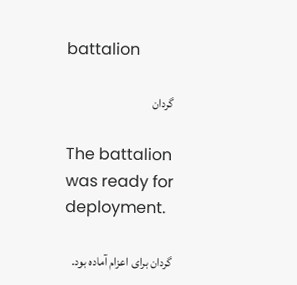battalion

گردان

The battalion was ready for deployment.

گردان برای اعزام آماده بود.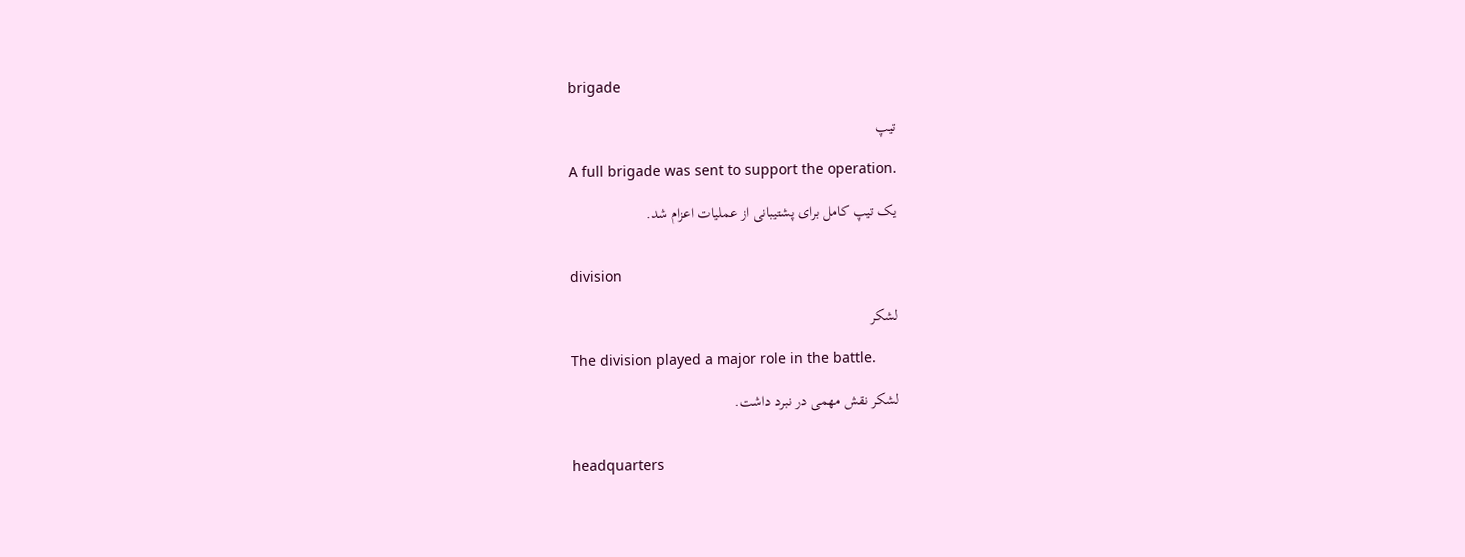brigade

تیپ

A full brigade was sent to support the operation.

یک تیپ کامل برای پشتیبانی از عملیات اعزام شد.


division

لشکر

The division played a major role in the battle.

لشکر نقش مهمی در نبرد داشت.


headquarters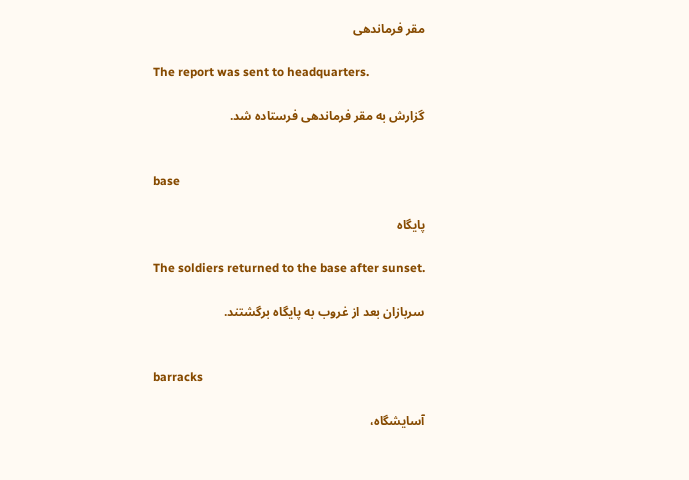مقر فرماندهی

The report was sent to headquarters.

گزارش به مقر فرماندهی فرستاده شد.


base

پایگاه

The soldiers returned to the base after sunset.

سربازان بعد از غروب به پایگاه برگشتند.


barracks

آسایشگاه،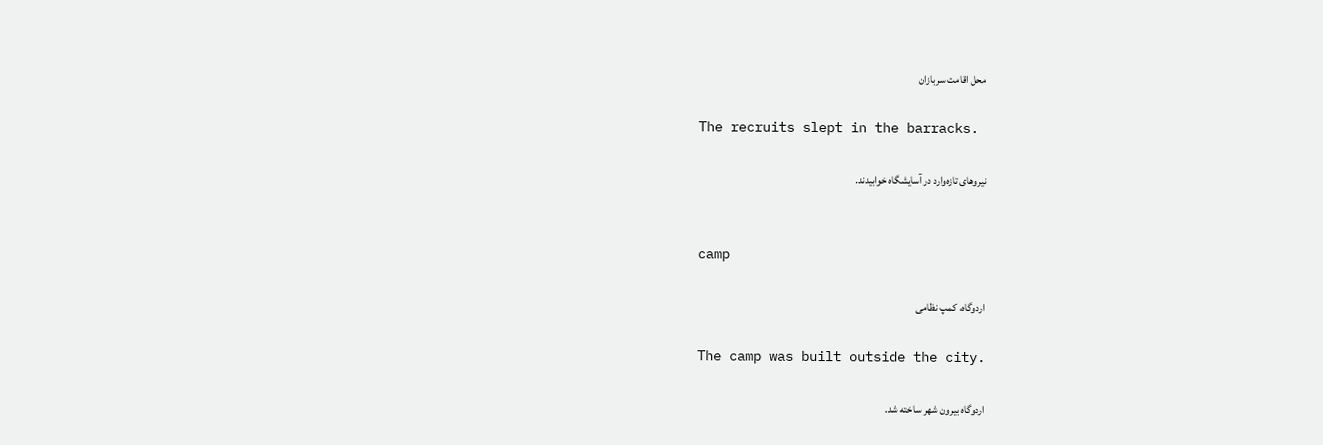محل اقامت سربازان

The recruits slept in the barracks.

نیروهای تازه‌وارد در آسایشگاه خوابیدند.


camp

اردوگاه، کمپ نظامی

The camp was built outside the city.

اردوگاه بیرون شهر ساخته شد.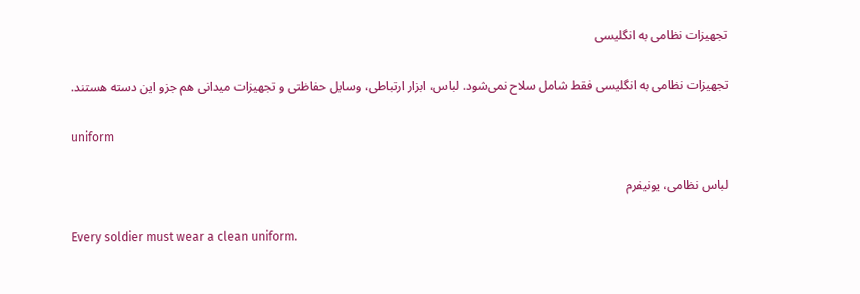تجهیزات نظامی به انگلیسی

تجهیزات نظامی به انگلیسی فقط شامل سلاح نمی‌شود. لباس، ابزار ارتباطی، وسایل حفاظتی و تجهیزات میدانی هم جزو این دسته هستند.

uniform

لباس نظامی، یونیفرم

Every soldier must wear a clean uniform.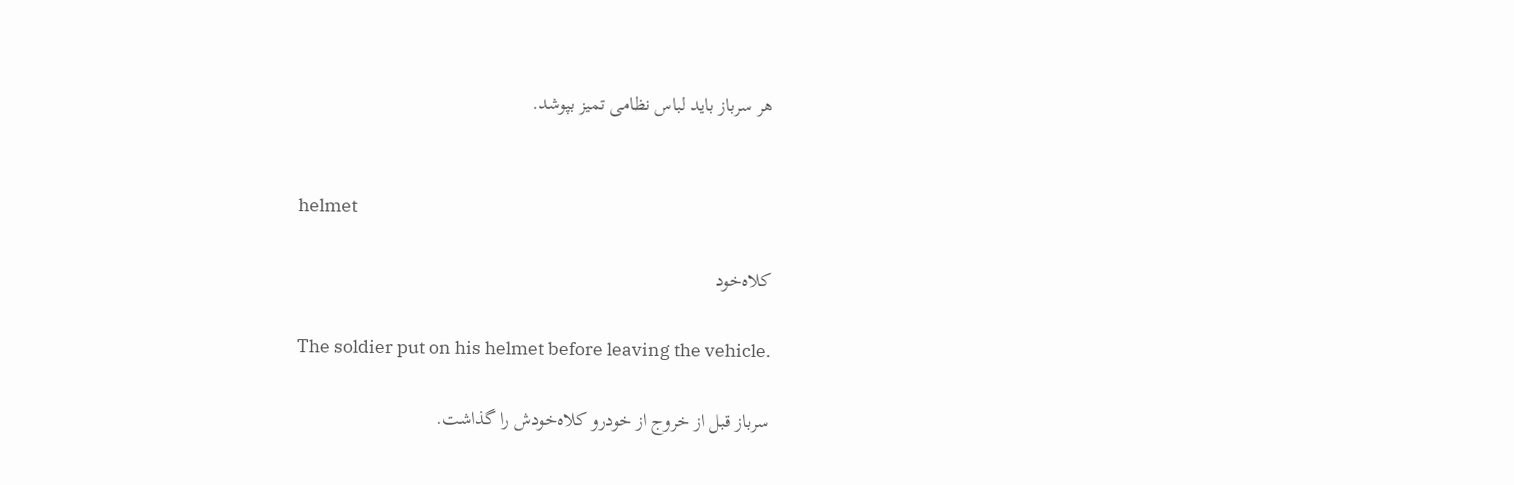هر سرباز باید لباس نظامی تمیز بپوشد.


helmet

کلاه‌خود

The soldier put on his helmet before leaving the vehicle.

سرباز قبل از خروج از خودرو کلاه‌خودش را گذاشت.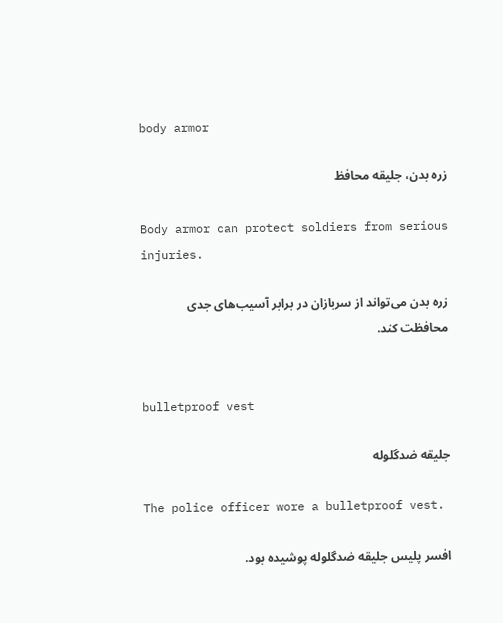body armor

زره بدن، جلیقه محافظ

Body armor can protect soldiers from serious injuries.

زره بدن می‌تواند از سربازان در برابر آسیب‌های جدی محافظت کند.


bulletproof vest

جلیقه ضدگلوله

The police officer wore a bulletproof vest.

افسر پلیس جلیقه ضدگلوله پوشیده بود.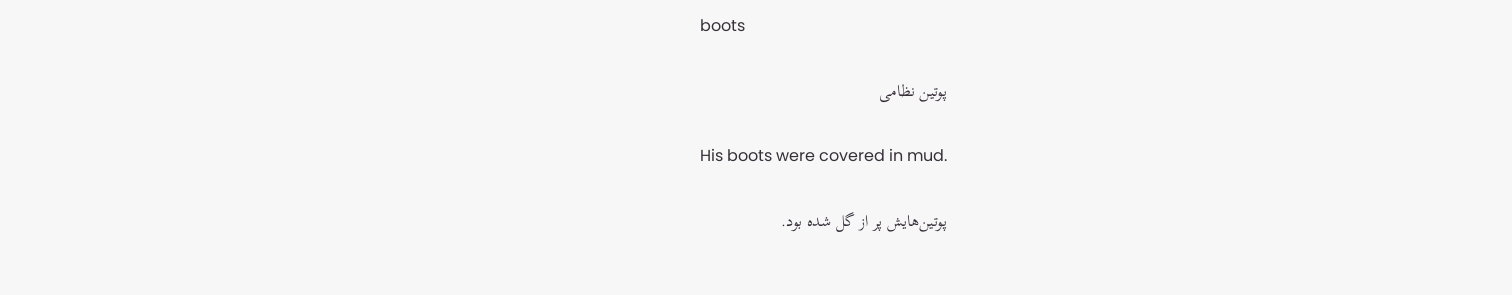boots

پوتین نظامی

His boots were covered in mud.

پوتین‌هایش پر از گل شده بود.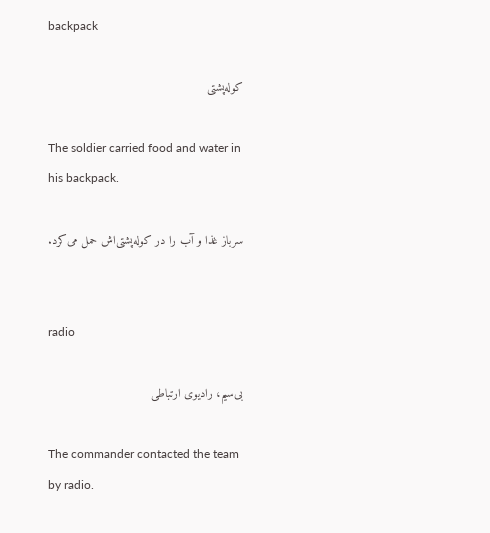backpack

کوله‌پشتی

The soldier carried food and water in his backpack.

سرباز غذا و آب را در کوله‌پشتی‌اش حمل می‌کرد.


radio

بی‌سیم، رادیوی ارتباطی

The commander contacted the team by radio.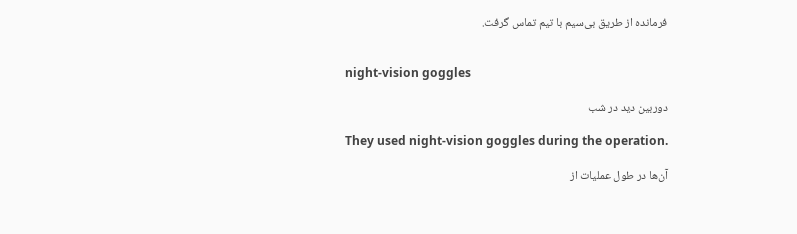فرمانده از طریق بی‌سیم با تیم تماس گرفت.


night-vision goggles

دوربین دید در شب

They used night-vision goggles during the operation.

آن‌ها در طول عملیات از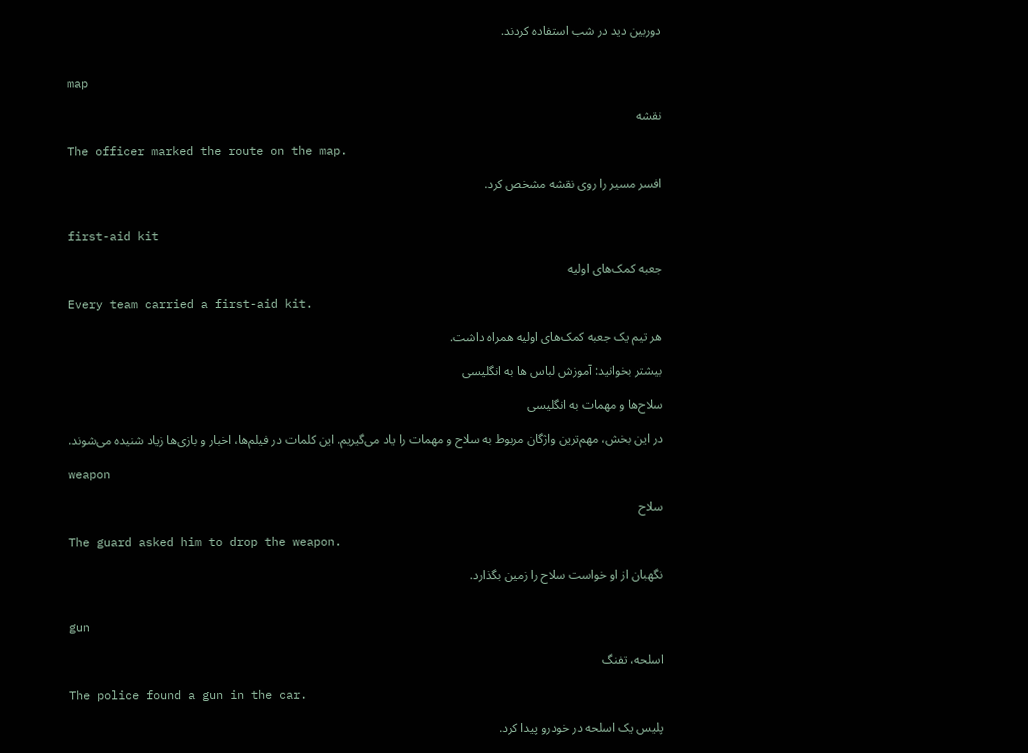دوربین دید در شب استفاده کردند.


map

نقشه

The officer marked the route on the map.

افسر مسیر را روی نقشه مشخص کرد.


first-aid kit

جعبه کمک‌های اولیه

Every team carried a first-aid kit.

هر تیم یک جعبه کمک‌های اولیه همراه داشت.

بیشتر بخوانید: آموزش لباس ها به انگلیسی

سلاح‌ها و مهمات به انگلیسی

در این بخش، مهم‌ترین واژگان مربوط به سلاح و مهمات را یاد می‌گیریم. این کلمات در فیلم‌ها، اخبار و بازی‌ها زیاد شنیده می‌شوند.

weapon

سلاح

The guard asked him to drop the weapon.

نگهبان از او خواست سلاح را زمین بگذارد.


gun

اسلحه، تفنگ

The police found a gun in the car.

پلیس یک اسلحه در خودرو پیدا کرد.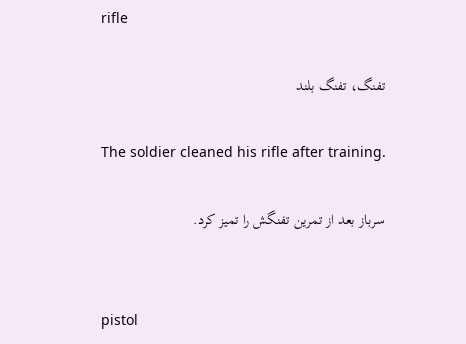rifle

تفنگ، تفنگ بلند

The soldier cleaned his rifle after training.

سرباز بعد از تمرین تفنگش را تمیز کرد.


pistol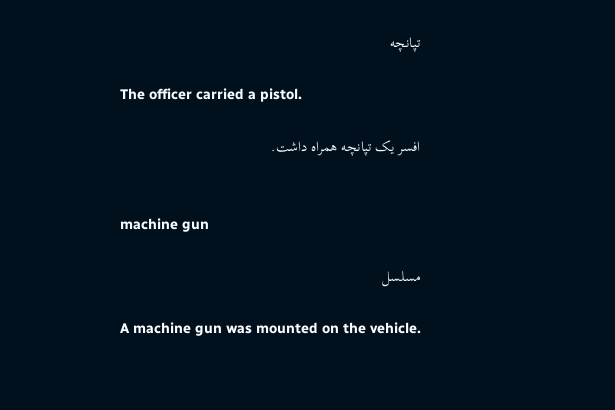تپانچه

The officer carried a pistol.

افسر یک تپانچه همراه داشت.


machine gun

مسلسل

A machine gun was mounted on the vehicle.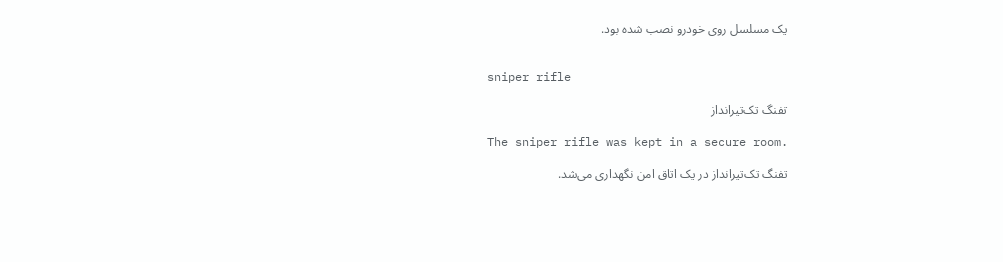یک مسلسل روی خودرو نصب شده بود.


sniper rifle

تفنگ تک‌تیرانداز

The sniper rifle was kept in a secure room.

تفنگ تک‌تیرانداز در یک اتاق امن نگهداری می‌شد.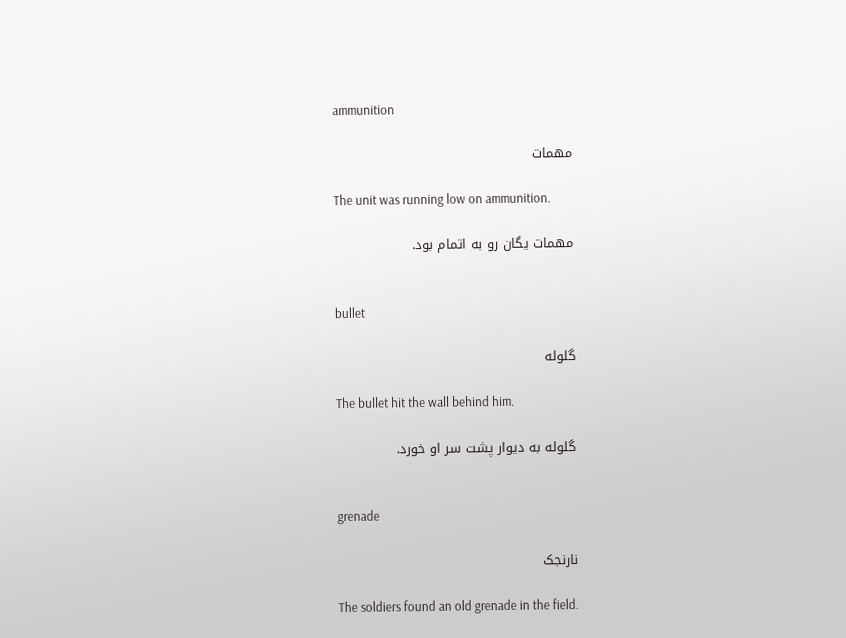ammunition

مهمات

The unit was running low on ammunition.

مهمات یگان رو به اتمام بود.


bullet

گلوله

The bullet hit the wall behind him.

گلوله به دیوار پشت سر او خورد.


grenade

نارنجک

The soldiers found an old grenade in the field.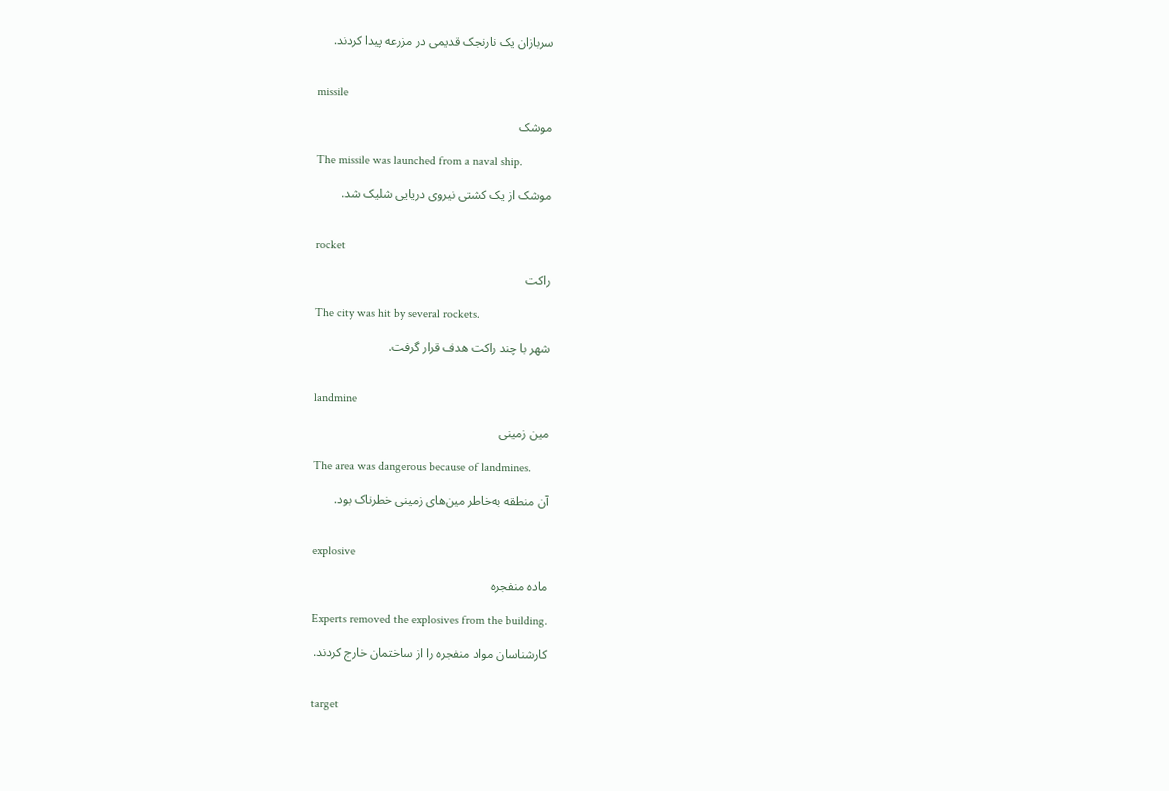سربازان یک نارنجک قدیمی در مزرعه پیدا کردند.


missile

موشک

The missile was launched from a naval ship.

موشک از یک کشتی نیروی دریایی شلیک شد.


rocket

راکت

The city was hit by several rockets.

شهر با چند راکت هدف قرار گرفت.


landmine

مین زمینی

The area was dangerous because of landmines.

آن منطقه به‌خاطر مین‌های زمینی خطرناک بود.


explosive

ماده منفجره

Experts removed the explosives from the building.

کارشناسان مواد منفجره را از ساختمان خارج کردند.


target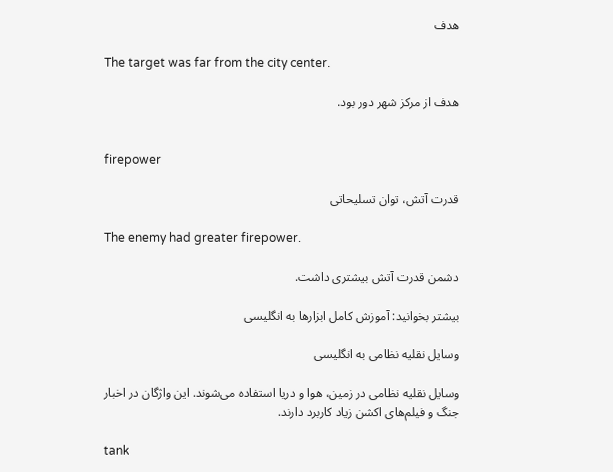هدف

The target was far from the city center.

هدف از مرکز شهر دور بود.


firepower

قدرت آتش، توان تسلیحاتی

The enemy had greater firepower.

دشمن قدرت آتش بیشتری داشت.

بیشتر بخوانید: آموزش کامل ابزارها به انگلیسی

وسایل نقلیه نظامی به انگلیسی

وسایل نقلیه نظامی در زمین، هوا و دریا استفاده می‌شوند. این واژگان در اخبار جنگ و فیلم‌های اکشن زیاد کاربرد دارند.

tank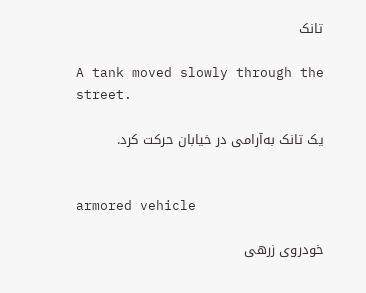تانک

A tank moved slowly through the street.

یک تانک به‌آرامی در خیابان حرکت کرد.


armored vehicle

خودروی زرهی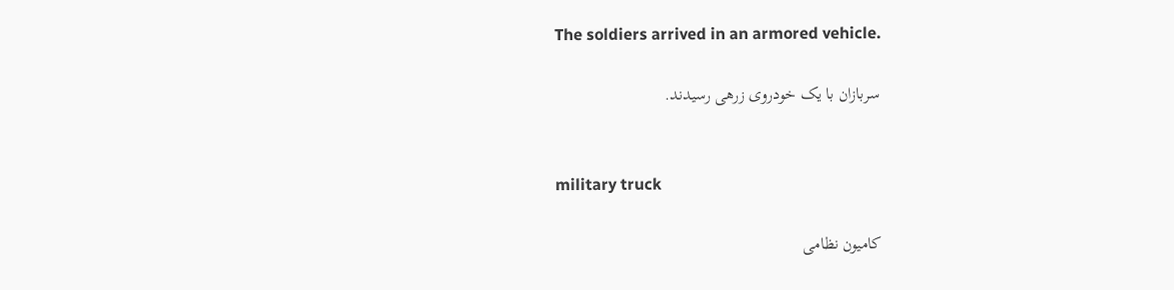The soldiers arrived in an armored vehicle.

سربازان با یک خودروی زرهی رسیدند.


military truck

کامیون نظامی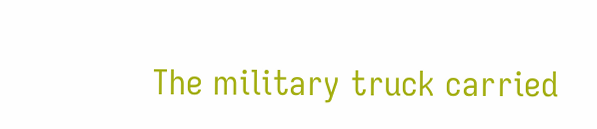The military truck carried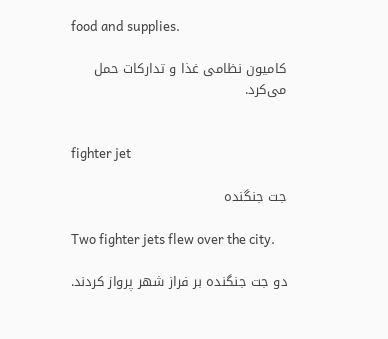food and supplies.

کامیون نظامی غذا و تدارکات حمل می‌کرد.


fighter jet

جت جنگنده

Two fighter jets flew over the city.

دو جت جنگنده بر فراز شهر پرواز کردند.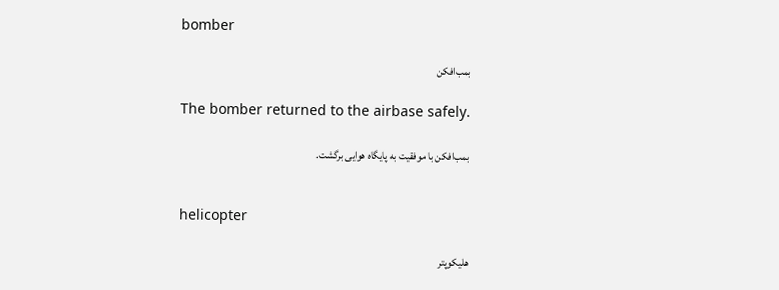bomber

بمب‌افکن

The bomber returned to the airbase safely.

بمب‌افکن با موفقیت به پایگاه هوایی برگشت.


helicopter

هلیکوپتر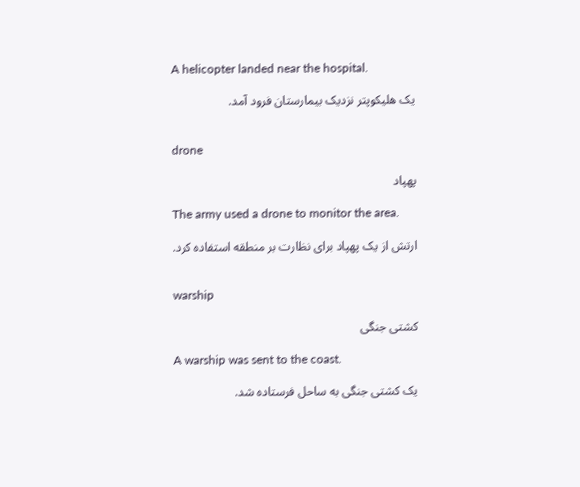A helicopter landed near the hospital.

یک هلیکوپتر نزدیک بیمارستان فرود آمد.


drone

پهپاد

The army used a drone to monitor the area.

ارتش از یک پهپاد برای نظارت بر منطقه استفاده کرد.


warship

کشتی جنگی

A warship was sent to the coast.

یک کشتی جنگی به ساحل فرستاده شد.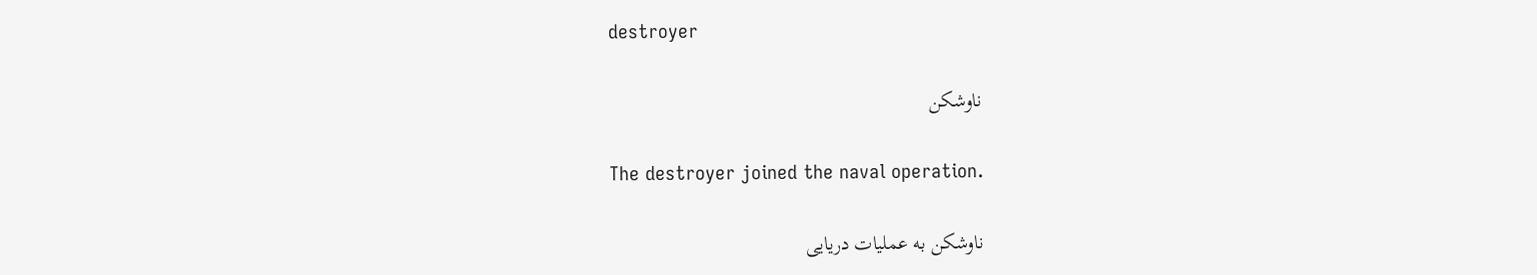destroyer

ناوشکن

The destroyer joined the naval operation.

ناوشکن به عملیات دریایی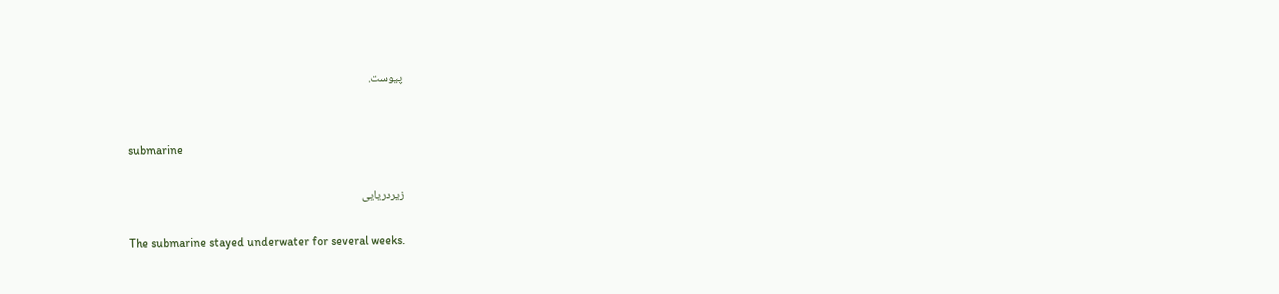پیوست.


submarine

زیردریایی

The submarine stayed underwater for several weeks.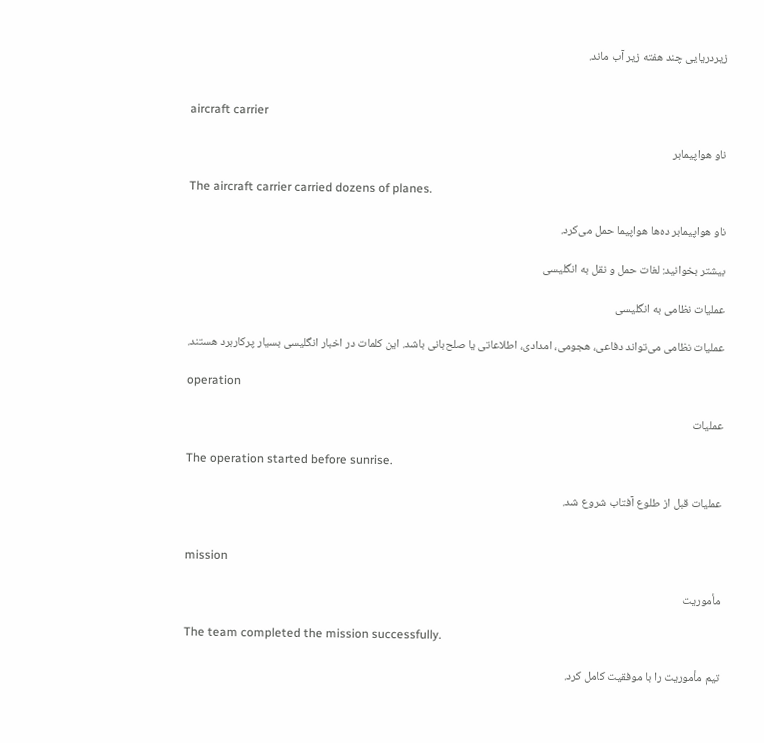زیردریایی چند هفته زیر آب ماند.


aircraft carrier

ناو هواپیمابر

The aircraft carrier carried dozens of planes.

ناو هواپیمابر ده‌ها هواپیما حمل می‌کرد.

بیشتر بخوانید: لغات حمل و نقل به انگلیسی

عملیات نظامی به انگلیسی

عملیات نظامی می‌تواند دفاعی، هجومی، امدادی، اطلاعاتی یا صلح‌بانی باشد. این کلمات در اخبار انگلیسی بسیار پرکاربرد هستند.

operation

عملیات

The operation started before sunrise.

عملیات قبل از طلوع آفتاب شروع شد.


mission

مأموریت

The team completed the mission successfully.

تیم مأموریت را با موفقیت کامل کرد.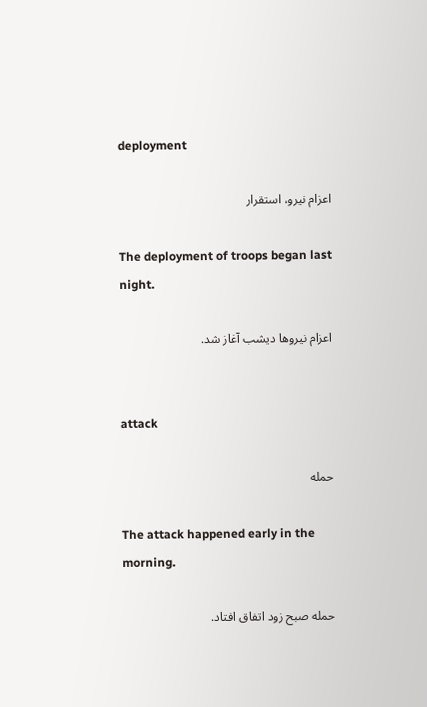deployment

اعزام نیرو، استقرار

The deployment of troops began last night.

اعزام نیروها دیشب آغاز شد.


attack

حمله

The attack happened early in the morning.

حمله صبح زود اتفاق افتاد.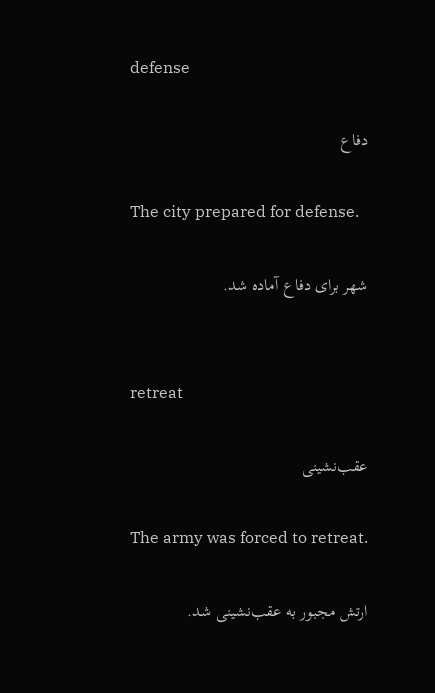defense

دفاع

The city prepared for defense.

شهر برای دفاع آماده شد.


retreat

عقب‌نشینی

The army was forced to retreat.

ارتش مجبور به عقب‌نشینی شد.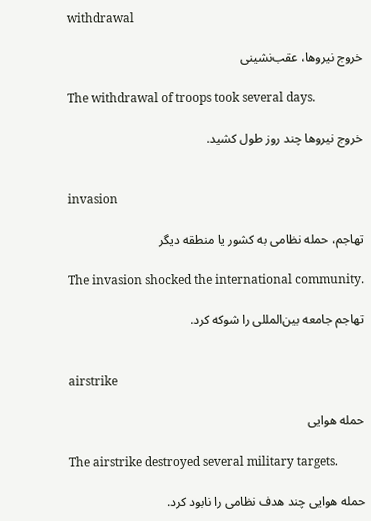withdrawal

خروج نیروها، عقب‌نشینی

The withdrawal of troops took several days.

خروج نیروها چند روز طول کشید.


invasion

تهاجم، حمله نظامی به کشور یا منطقه دیگر

The invasion shocked the international community.

تهاجم جامعه بین‌المللی را شوکه کرد.


airstrike

حمله هوایی

The airstrike destroyed several military targets.

حمله هوایی چند هدف نظامی را نابود کرد.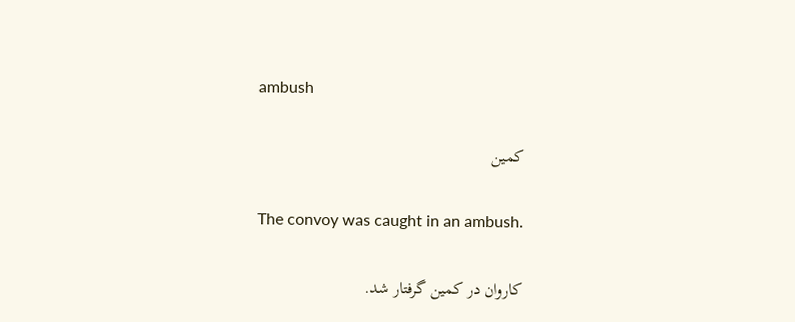ambush

کمین

The convoy was caught in an ambush.

کاروان در کمین گرفتار شد.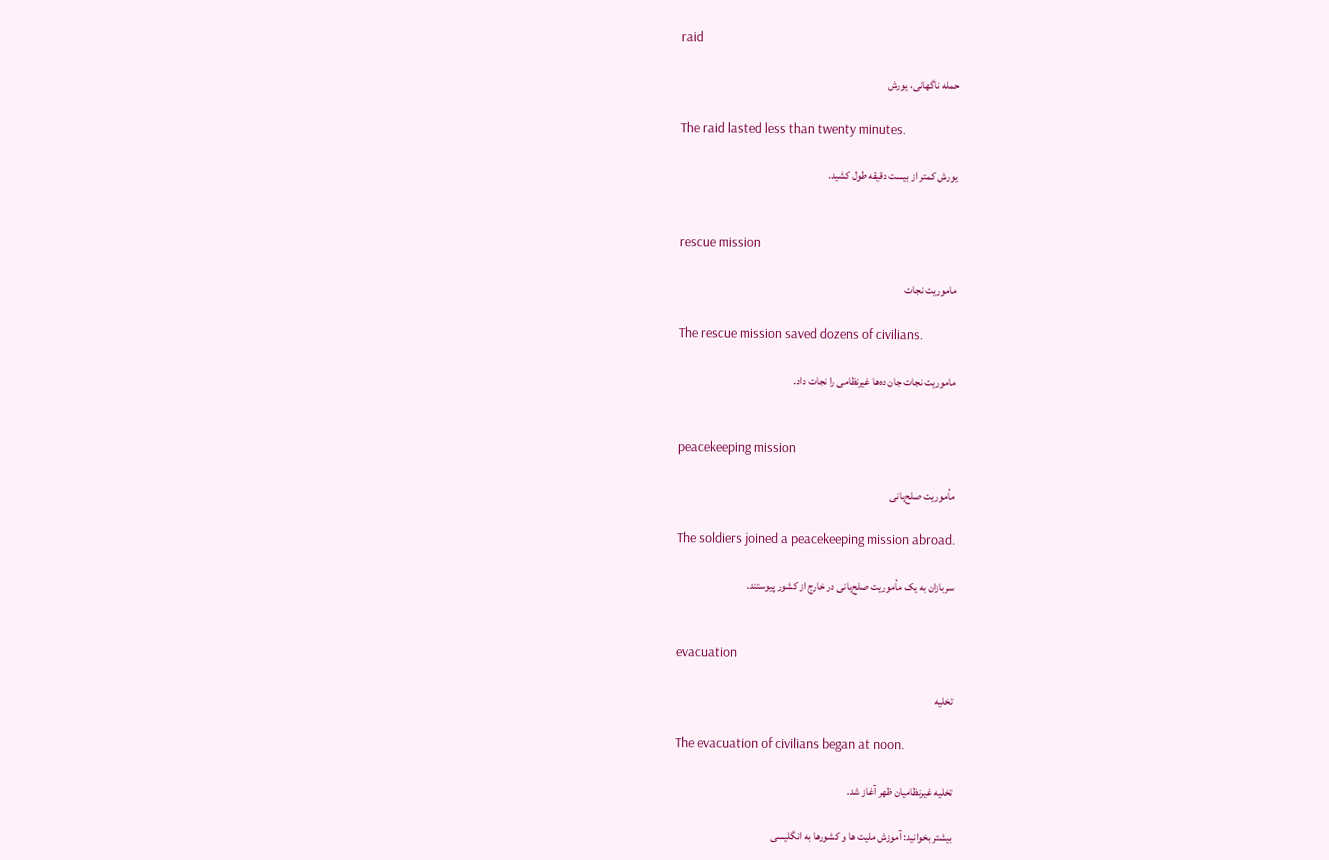raid

حمله ناگهانی، یورش

The raid lasted less than twenty minutes.

یورش کمتر از بیست دقیقه طول کشید.


rescue mission

ماموریت نجات

The rescue mission saved dozens of civilians.

ماموریت نجات جان ده‌ها غیرنظامی را نجات داد.


peacekeeping mission

مأموریت صلح‌بانی

The soldiers joined a peacekeeping mission abroad.

سربازان به یک مأموریت صلح‌بانی در خارج از کشور پیوستند.


evacuation

تخلیه

The evacuation of civilians began at noon.

تخلیه غیرنظامیان ظهر آغاز شد.

بیشتر بخوانید: آموزش ملیت ها و کشورها به انگلیسی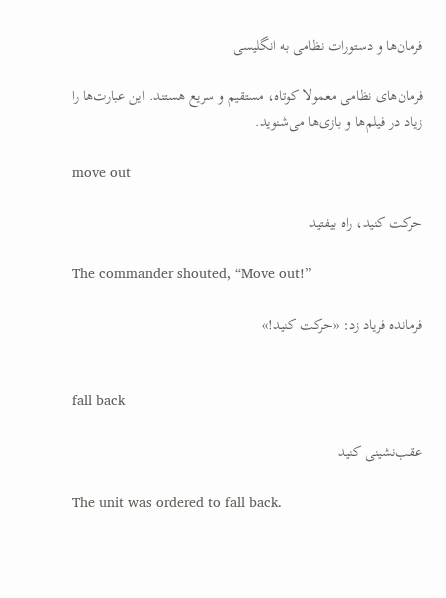فرمان‌ها و دستورات نظامی به انگلیسی

فرمان‌های نظامی معمولا کوتاه، مستقیم و سریع هستند. این عبارت‌ها را زیاد در فیلم‌ها و بازی‌ها می‌شنوید.

move out

حرکت کنید، راه بیفتید

The commander shouted, “Move out!”

فرمانده فریاد زد: «حرکت کنید!»


fall back

عقب‌نشینی کنید

The unit was ordered to fall back.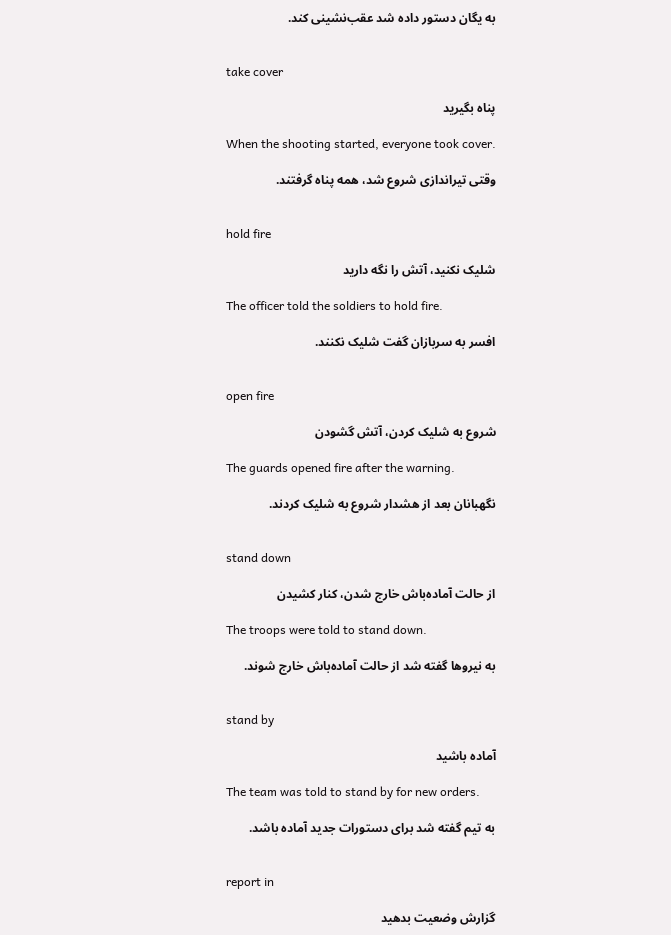به یگان دستور داده شد عقب‌نشینی کند.


take cover

پناه بگیرید

When the shooting started, everyone took cover.

وقتی تیراندازی شروع شد، همه پناه گرفتند.


hold fire

شلیک نکنید، آتش را نگه دارید

The officer told the soldiers to hold fire.

افسر به سربازان گفت شلیک نکنند.


open fire

شروع به شلیک کردن، آتش گشودن

The guards opened fire after the warning.

نگهبانان بعد از هشدار شروع به شلیک کردند.


stand down

از حالت آماده‌باش خارج شدن، کنار کشیدن

The troops were told to stand down.

به نیروها گفته شد از حالت آماده‌باش خارج شوند.


stand by

آماده باشید

The team was told to stand by for new orders.

به تیم گفته شد برای دستورات جدید آماده باشد.


report in

گزارش وضعیت بدهید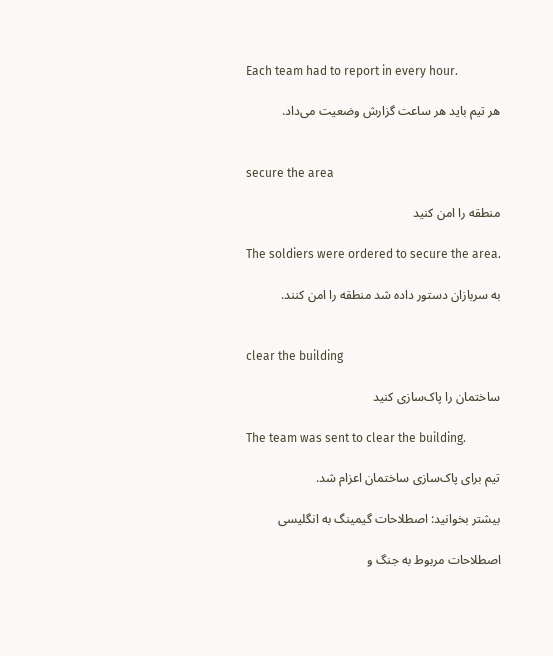Each team had to report in every hour.

هر تیم باید هر ساعت گزارش وضعیت می‌داد.


secure the area

منطقه را امن کنید

The soldiers were ordered to secure the area.

به سربازان دستور داده شد منطقه را امن کنند.


clear the building

ساختمان را پاک‌سازی کنید

The team was sent to clear the building.

تیم برای پاک‌سازی ساختمان اعزام شد.

بیشتر بخوانید: اصطلاحات گیمینگ به انگلیسی

اصطلاحات مربوط به جنگ و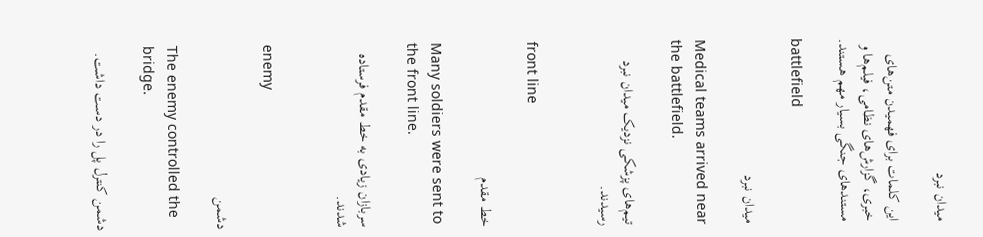میدان نبرد

این کلمات برای فهمیدن متن‌های خبری، گزارش‌های نظامی، فیلم‌ها و مستندهای جنگی بسیار مهم هستند.

battlefield

میدان نبرد

Medical teams arrived near the battlefield.

تیم‌های پزشکی نزدیک میدان نبرد رسیدند.


front line

خط مقدم

Many soldiers were sent to the front line.

سربازان زیادی به خط مقدم فرستاده شدند.


enemy

دشمن

The enemy controlled the bridge.

دشمن کنترل پل را در دست داشت.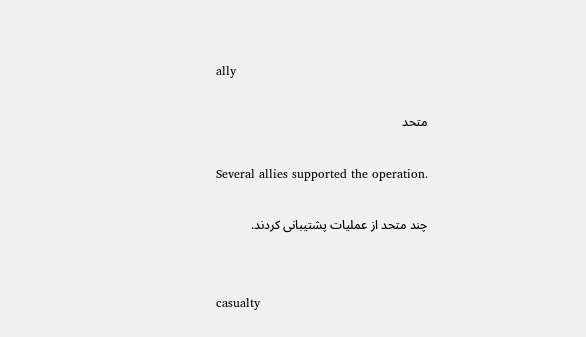ally

متحد

Several allies supported the operation.

چند متحد از عملیات پشتیبانی کردند.


casualty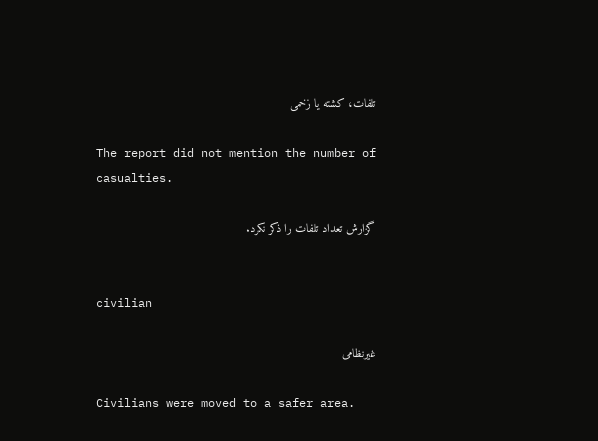تلفات، کشته یا زخمی

The report did not mention the number of casualties.

گزارش تعداد تلفات را ذکر نکرد.


civilian

غیرنظامی

Civilians were moved to a safer area.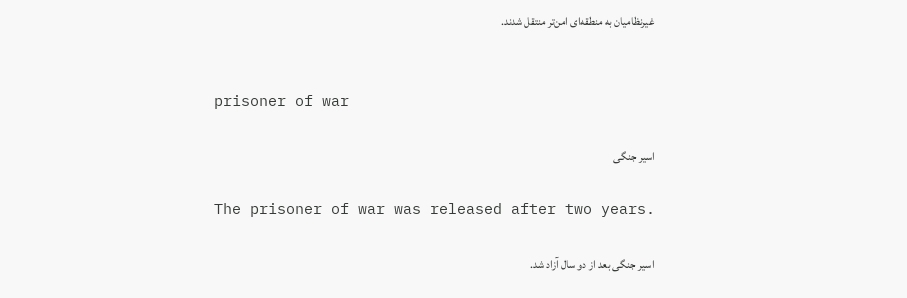غیرنظامیان به منطقه‌ای امن‌تر منتقل شدند.


prisoner of war

اسیر جنگی

The prisoner of war was released after two years.

اسیر جنگی بعد از دو سال آزاد شد.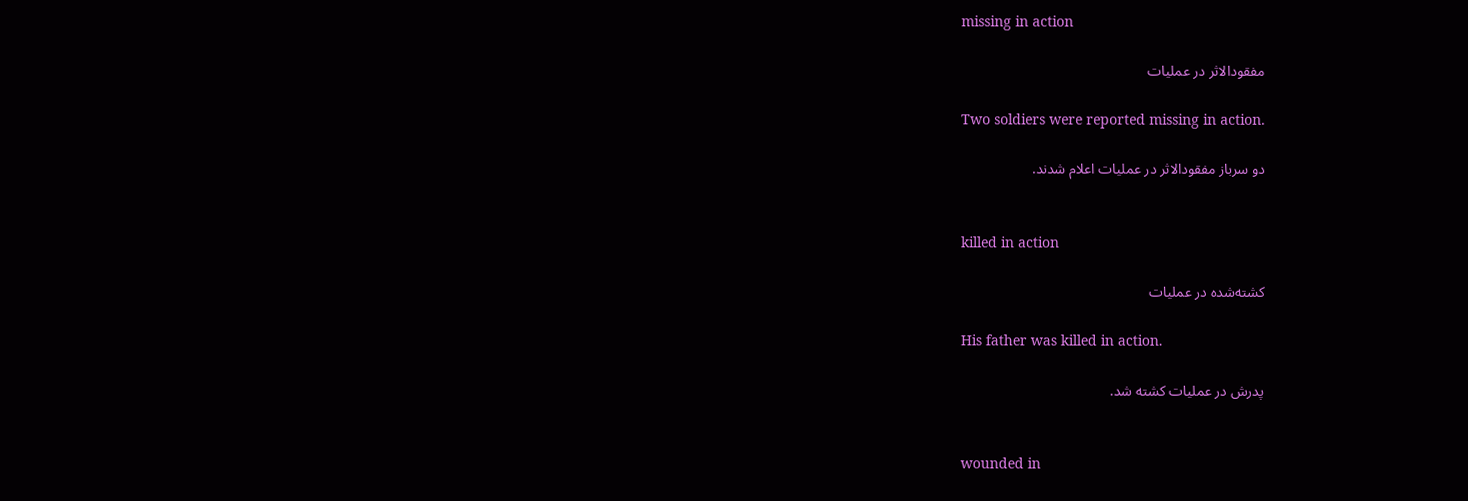missing in action

مفقودالاثر در عملیات

Two soldiers were reported missing in action.

دو سرباز مفقودالاثر در عملیات اعلام شدند.


killed in action

کشته‌شده در عملیات

His father was killed in action.

پدرش در عملیات کشته شد.


wounded in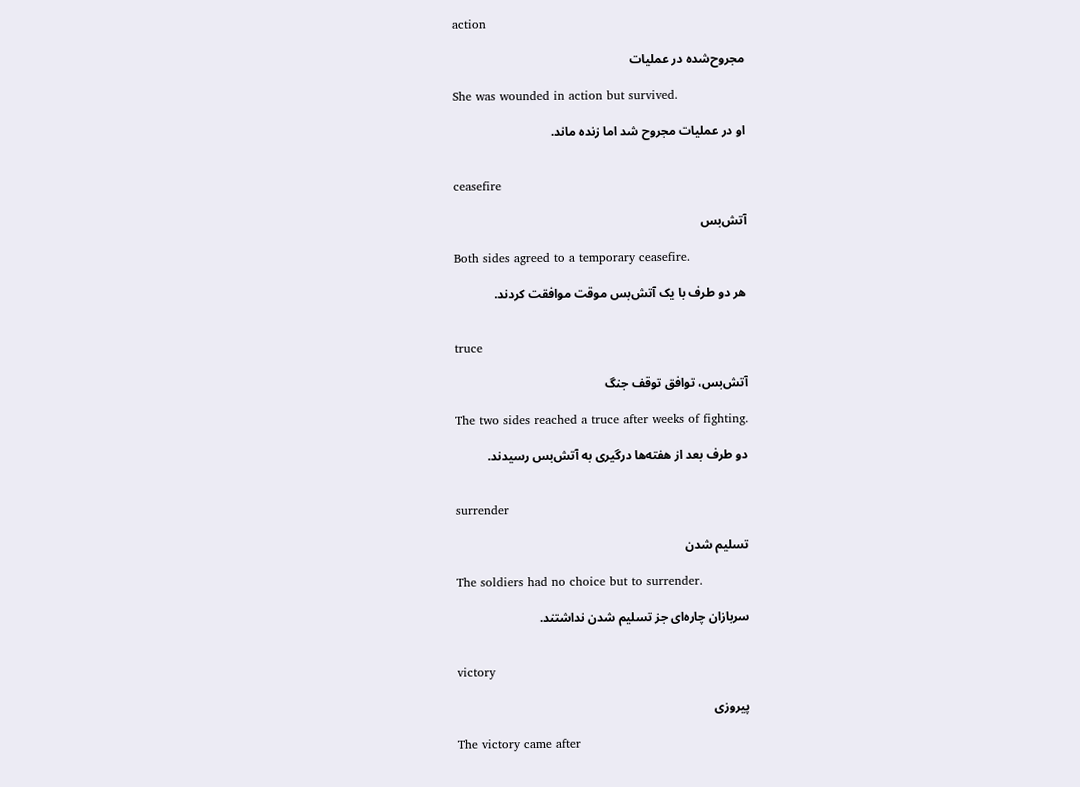action

مجروح‌شده در عملیات

She was wounded in action but survived.

او در عملیات مجروح شد اما زنده ماند.


ceasefire

آتش‌بس

Both sides agreed to a temporary ceasefire.

هر دو طرف با یک آتش‌بس موقت موافقت کردند.


truce

آتش‌بس، توافق توقف جنگ

The two sides reached a truce after weeks of fighting.

دو طرف بعد از هفته‌ها درگیری به آتش‌بس رسیدند.


surrender

تسلیم شدن

The soldiers had no choice but to surrender.

سربازان چاره‌ای جز تسلیم شدن نداشتند.


victory

پیروزی

The victory came after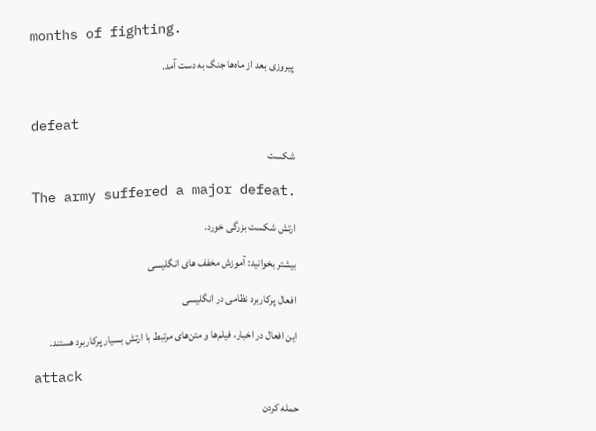months of fighting.

پیروزی بعد از ماه‌ها جنگ به دست آمد.


defeat

شکست

The army suffered a major defeat.

ارتش شکست بزرگی خورد.

بیشتر بخوانید: آموزش مخفف های انگلیسی

افعال پرکاربرد نظامی در انگلیسی

این افعال در اخبار، فیلم‌ها و متن‌های مرتبط با ارتش بسیار پرکاربرد هستند.

attack

حمله کردن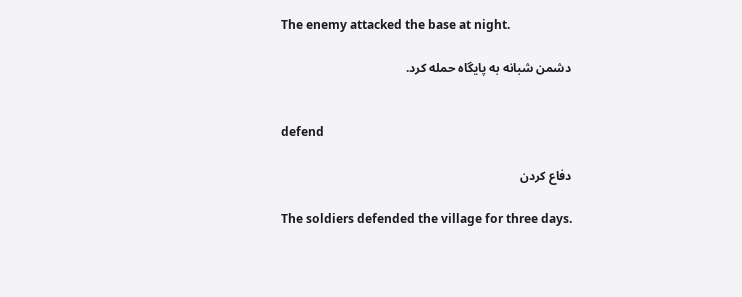The enemy attacked the base at night.

دشمن شبانه به پایگاه حمله کرد.


defend

دفاع کردن

The soldiers defended the village for three days.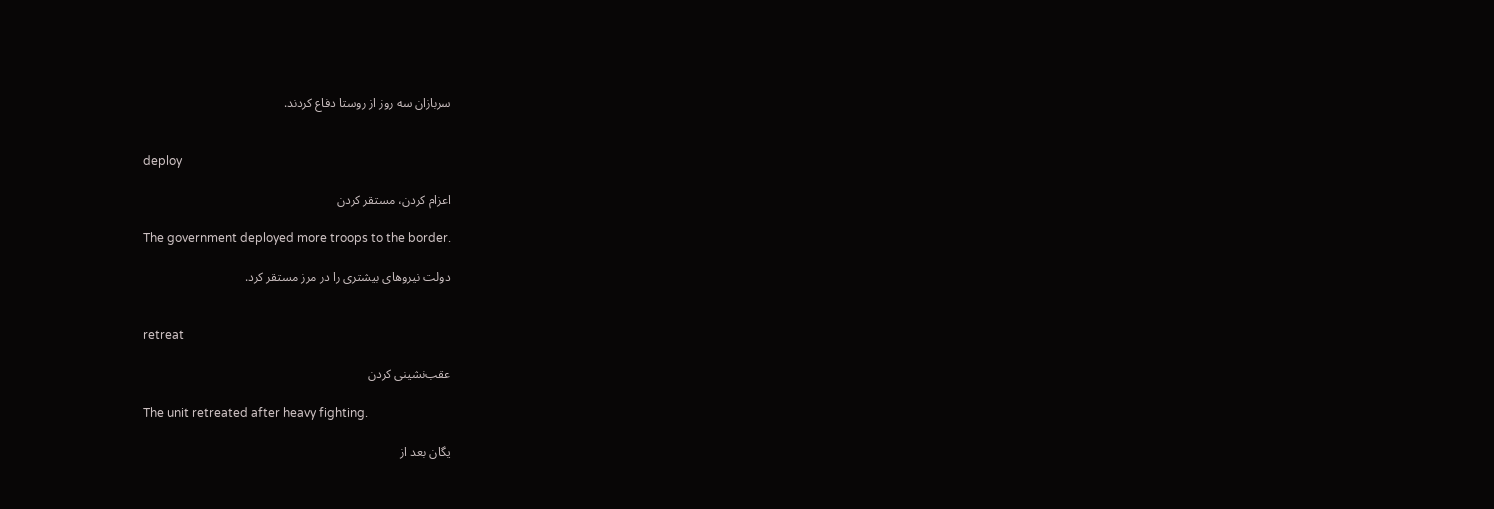سربازان سه روز از روستا دفاع کردند.


deploy

اعزام کردن، مستقر کردن

The government deployed more troops to the border.

دولت نیروهای بیشتری را در مرز مستقر کرد.


retreat

عقب‌نشینی کردن

The unit retreated after heavy fighting.

یگان بعد از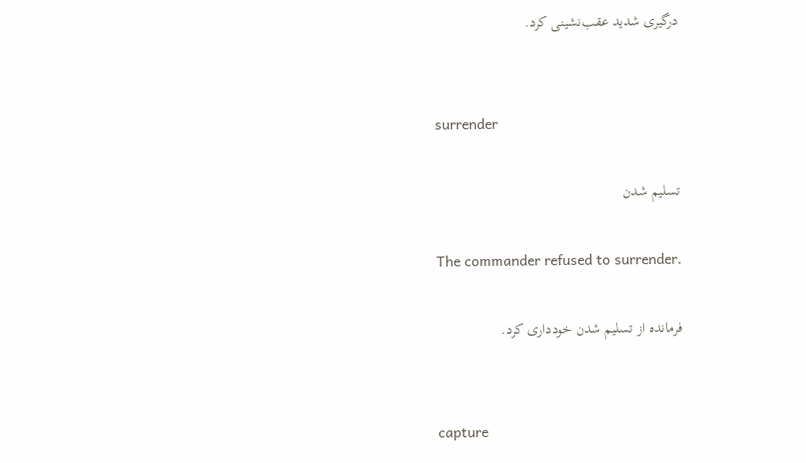درگیری شدید عقب‌نشینی کرد.


surrender

تسلیم شدن

The commander refused to surrender.

فرمانده از تسلیم شدن خودداری کرد.


capture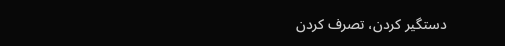دستگیر کردن، تصرف کردن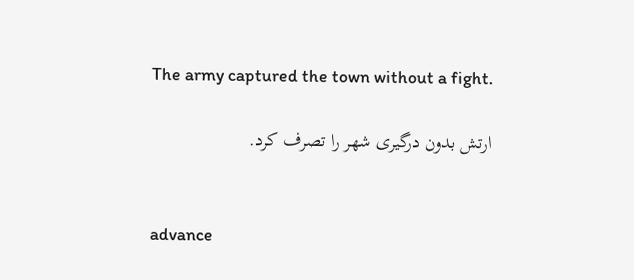The army captured the town without a fight.

ارتش بدون درگیری شهر را تصرف کرد.


advance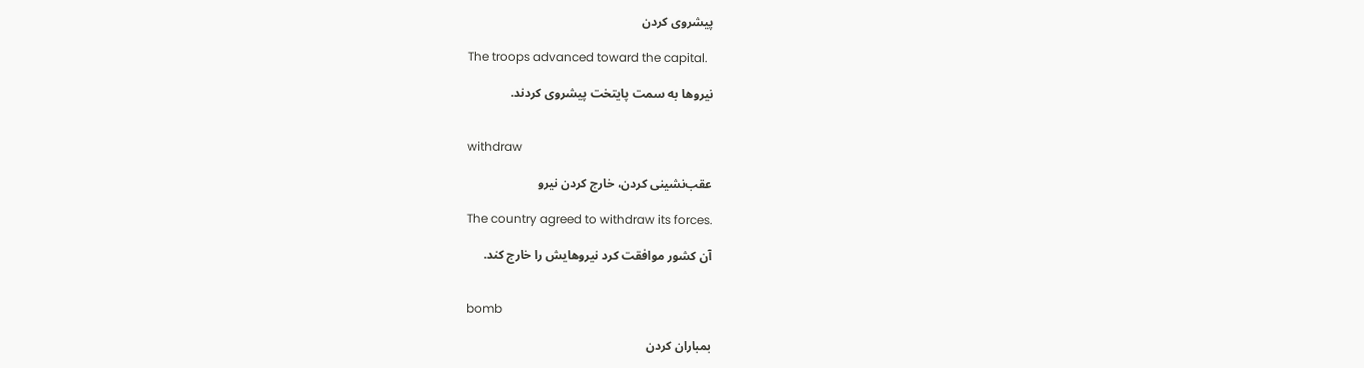پیشروی کردن

The troops advanced toward the capital.

نیروها به سمت پایتخت پیشروی کردند.


withdraw

عقب‌نشینی کردن، خارج کردن نیرو

The country agreed to withdraw its forces.

آن کشور موافقت کرد نیروهایش را خارج کند.


bomb

بمباران کردن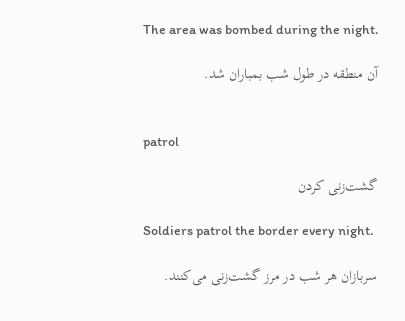The area was bombed during the night.

آن منطقه در طول شب بمباران شد.


patrol

گشت‌زنی کردن

Soldiers patrol the border every night.

سربازان هر شب در مرز گشت‌زنی می‌کنند.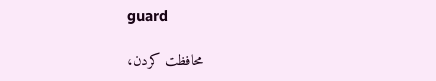guard

محافظت کردن،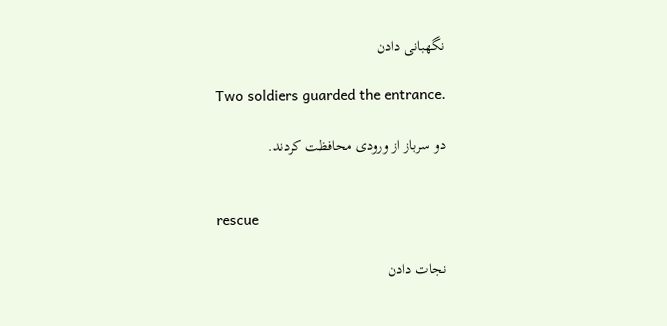نگهبانی دادن

Two soldiers guarded the entrance.

دو سرباز از ورودی محافظت کردند.


rescue

نجات دادن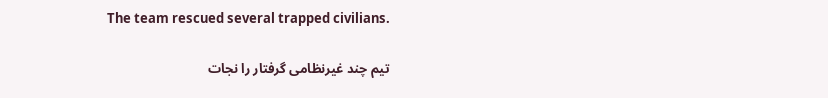The team rescued several trapped civilians.

تیم چند غیرنظامی گرفتار را نجات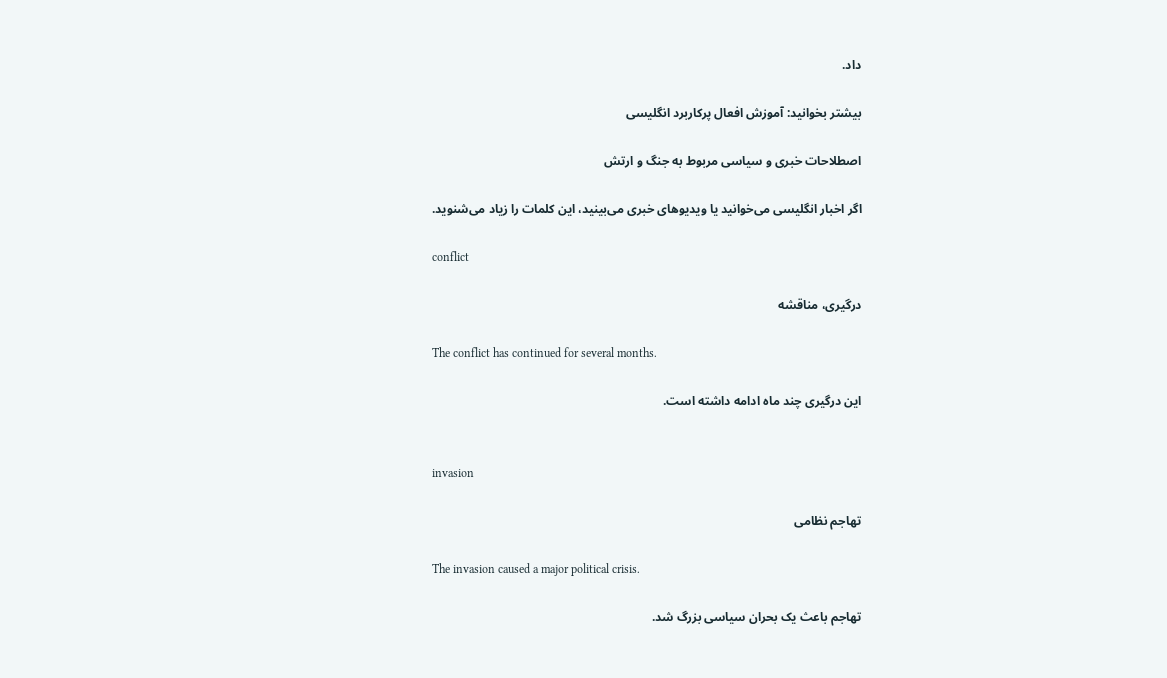داد.

بیشتر بخوانید: آموزش افعال پرکاربرد انگلیسی

اصطلاحات خبری و سیاسی مربوط به جنگ و ارتش

اگر اخبار انگلیسی می‌خوانید یا ویدیوهای خبری می‌بینید، این کلمات را زیاد می‌شنوید.

conflict

درگیری، مناقشه

The conflict has continued for several months.

این درگیری چند ماه ادامه داشته است.


invasion

تهاجم نظامی

The invasion caused a major political crisis.

تهاجم باعث یک بحران سیاسی بزرگ شد.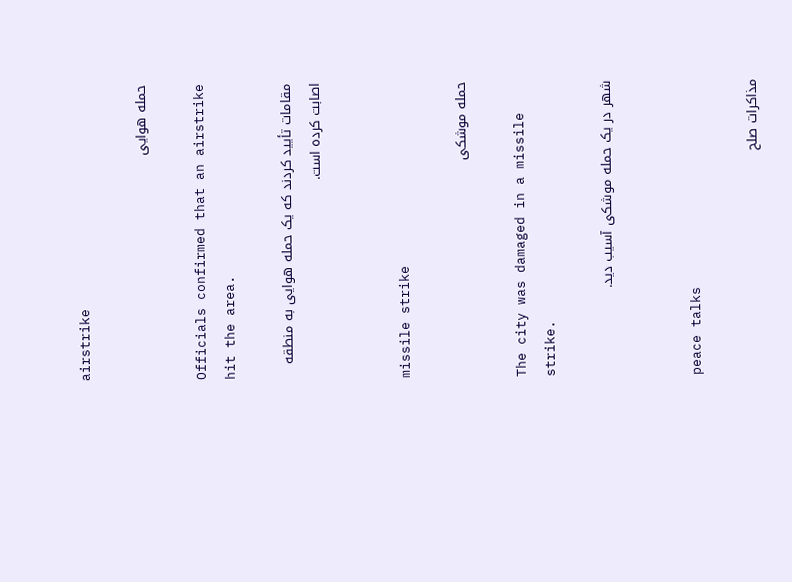airstrike

حمله هوایی

Officials confirmed that an airstrike hit the area.

مقامات تأیید کردند که یک حمله هوایی به منطقه اصابت کرده است.


missile strike

حمله موشکی

The city was damaged in a missile strike.

شهر در یک حمله موشکی آسیب دید.


peace talks

مذاکرات صلح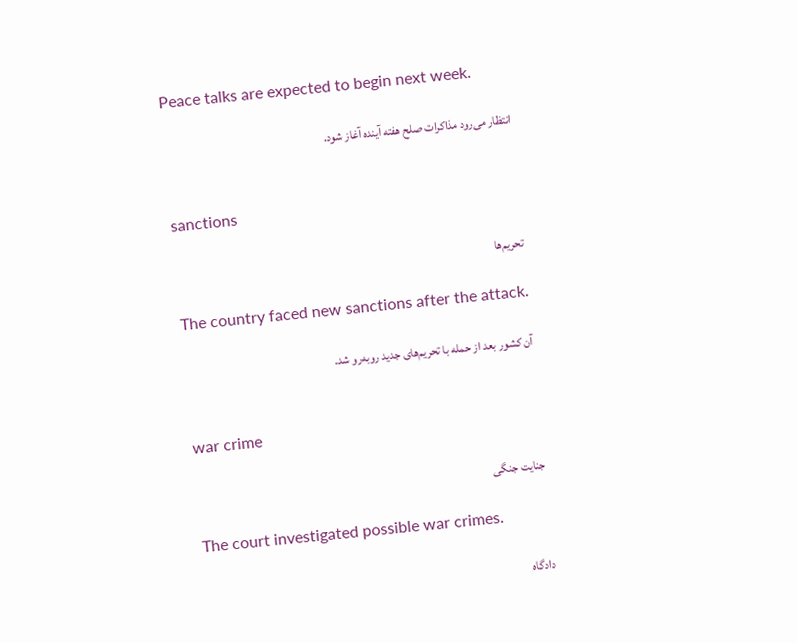Peace talks are expected to begin next week.

انتظار می‌رود مذاکرات صلح هفته آینده آغاز شود.


sanctions

تحریم‌ها

The country faced new sanctions after the attack.

آن کشور بعد از حمله با تحریم‌های جدید روبه‌رو شد.


war crime

جنایت جنگی

The court investigated possible war crimes.

دادگاه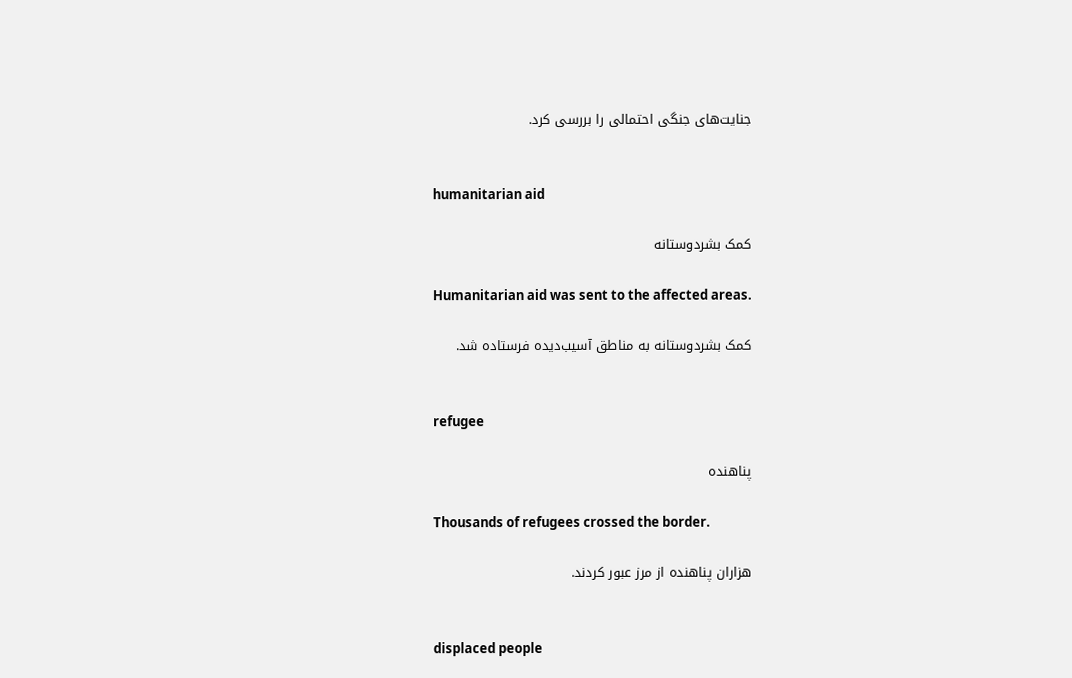جنایت‌های جنگی احتمالی را بررسی کرد.


humanitarian aid

کمک بشردوستانه

Humanitarian aid was sent to the affected areas.

کمک بشردوستانه به مناطق آسیب‌دیده فرستاده شد.


refugee

پناهنده

Thousands of refugees crossed the border.

هزاران پناهنده از مرز عبور کردند.


displaced people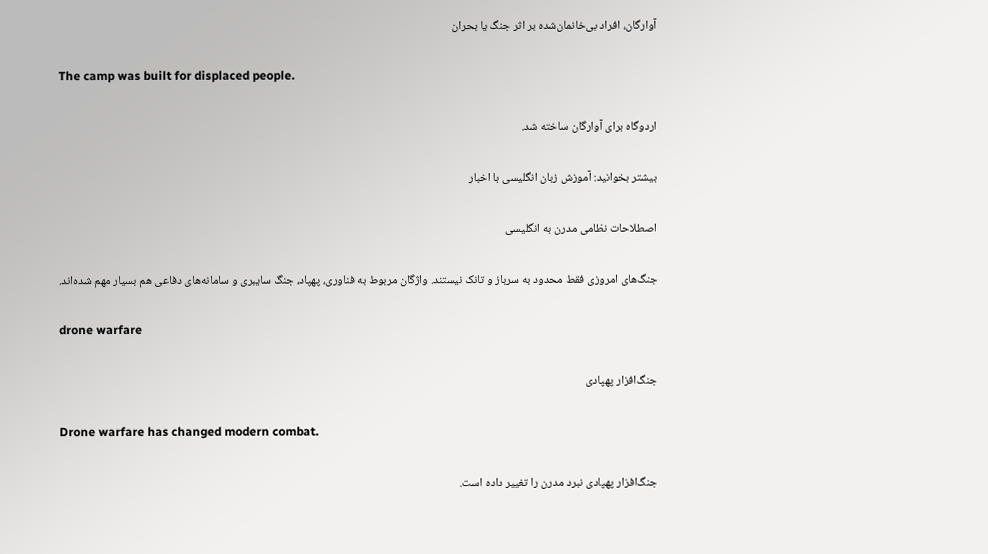آوارگان، افراد بی‌خانمان‌شده بر اثر جنگ یا بحران

The camp was built for displaced people.

اردوگاه برای آوارگان ساخته شد.

بیشتر بخوانید: آموزش زبان انگلیسی با اخبار

اصطلاحات نظامی مدرن به انگلیسی

جنگ‌های امروزی فقط محدود به سرباز و تانک نیستند. واژگان مربوط به فناوری، پهپاد، جنگ سایبری و سامانه‌های دفاعی هم بسیار مهم شده‌اند.

drone warfare

جنگ‌افزار پهپادی

Drone warfare has changed modern combat.

جنگ‌افزار پهپادی نبرد مدرن را تغییر داده است.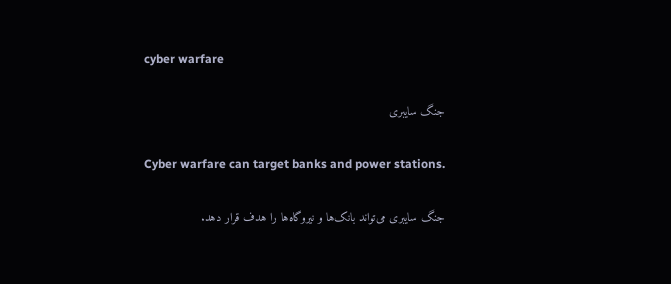cyber warfare

جنگ سایبری

Cyber warfare can target banks and power stations.

جنگ سایبری می‌تواند بانک‌ها و نیروگاه‌ها را هدف قرار دهد.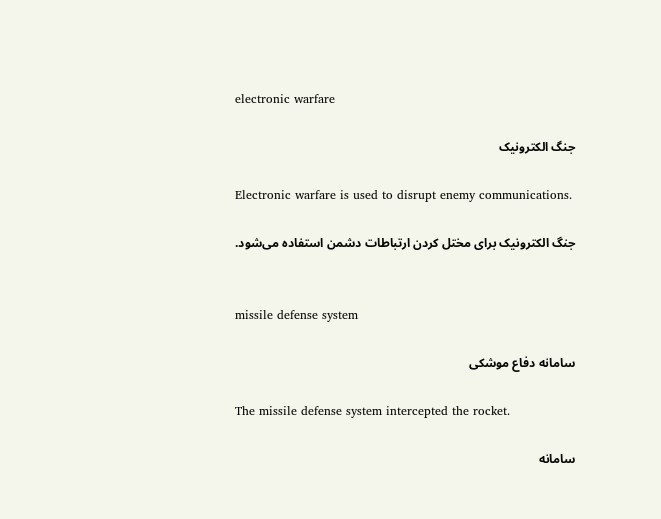electronic warfare

جنگ الکترونیک

Electronic warfare is used to disrupt enemy communications.

جنگ الکترونیک برای مختل کردن ارتباطات دشمن استفاده می‌شود.


missile defense system

سامانه دفاع موشکی

The missile defense system intercepted the rocket.

سامانه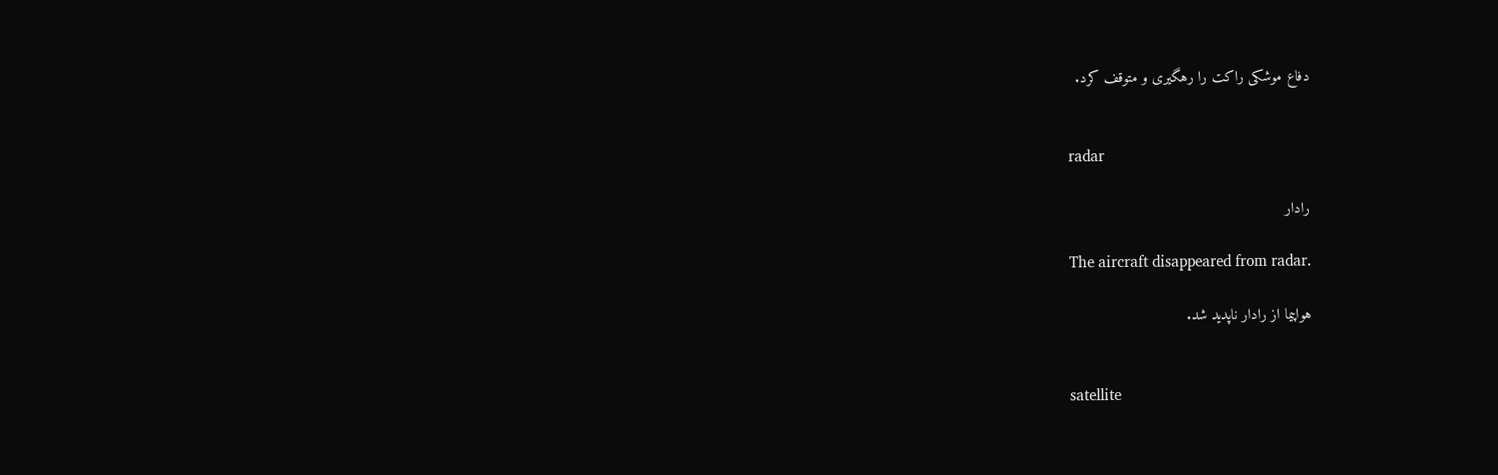دفاع موشکی راکت را رهگیری و متوقف کرد.


radar

رادار

The aircraft disappeared from radar.

هواپیما از رادار ناپدید شد.


satellite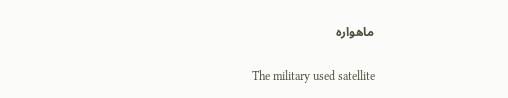ماهواره

The military used satellite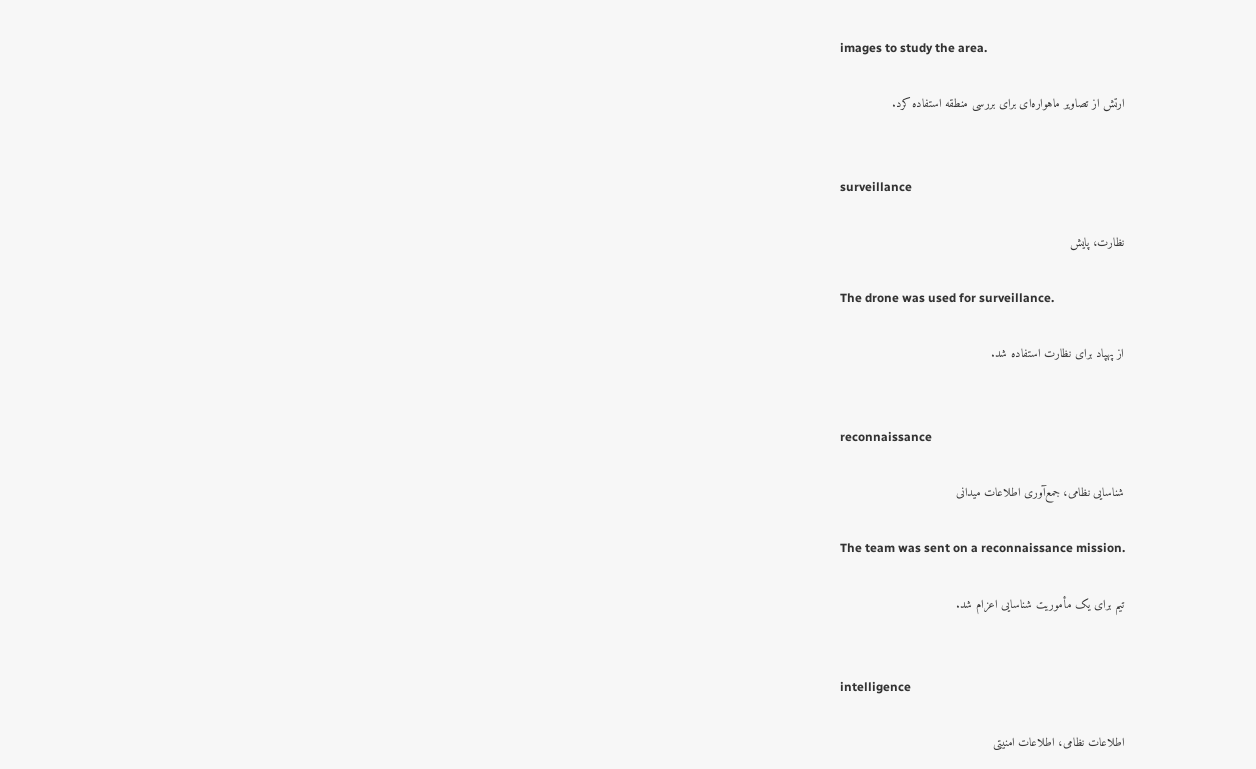images to study the area.

ارتش از تصاویر ماهواره‌ای برای بررسی منطقه استفاده کرد.


surveillance

نظارت، پایش

The drone was used for surveillance.

از پهپاد برای نظارت استفاده شد.


reconnaissance

شناسایی نظامی، جمع‌آوری اطلاعات میدانی

The team was sent on a reconnaissance mission.

تیم برای یک مأموریت شناسایی اعزام شد.


intelligence

اطلاعات نظامی، اطلاعات امنیتی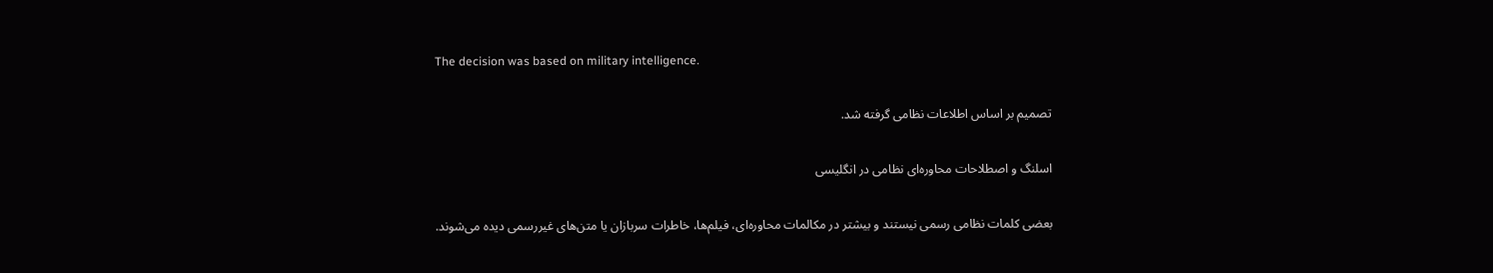The decision was based on military intelligence.

تصمیم بر اساس اطلاعات نظامی گرفته شد.

اسلنگ و اصطلاحات محاوره‌ای نظامی در انگلیسی

بعضی کلمات نظامی رسمی نیستند و بیشتر در مکالمات محاوره‌ای، فیلم‌ها، خاطرات سربازان یا متن‌های غیررسمی دیده می‌شوند.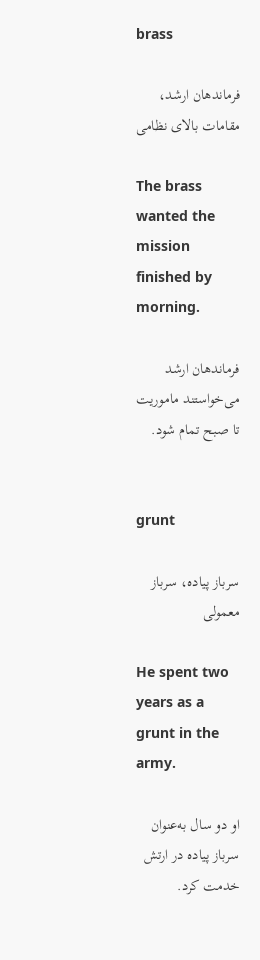brass

فرماندهان ارشد، مقامات بالای نظامی

The brass wanted the mission finished by morning.

فرماندهان ارشد می‌خواستند ماموریت تا صبح تمام شود.


grunt

سرباز پیاده، سرباز معمولی

He spent two years as a grunt in the army.

او دو سال به‌عنوان سرباز پیاده در ارتش خدمت کرد.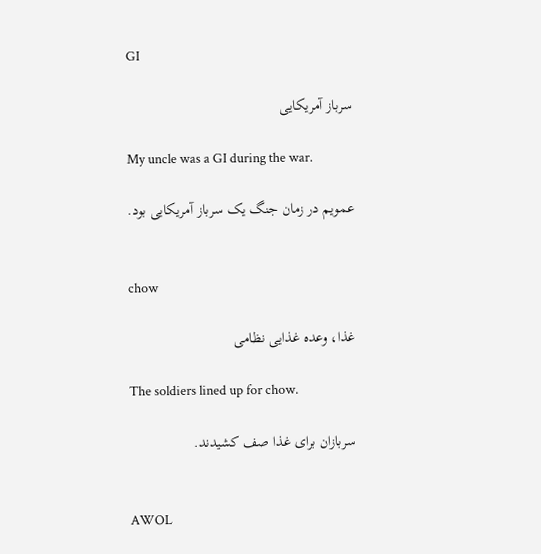GI

سرباز آمریکایی

My uncle was a GI during the war.

عمویم در زمان جنگ یک سرباز آمریکایی بود.


chow

غذا، وعده غذایی نظامی

The soldiers lined up for chow.

سربازان برای غذا صف کشیدند.


AWOL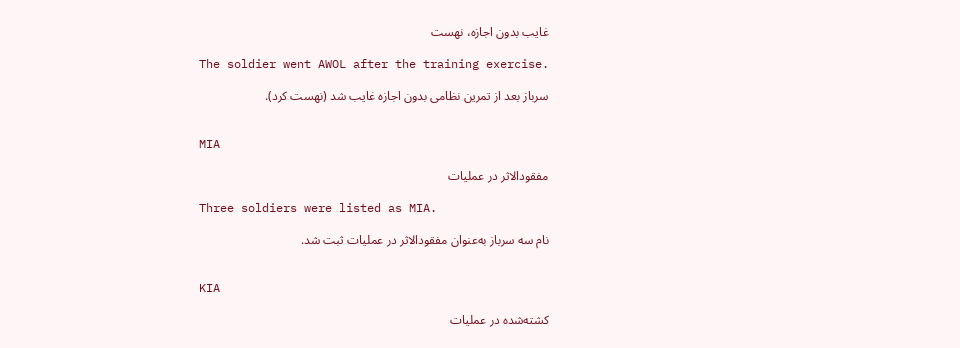غایب بدون اجازه، نهست

The soldier went AWOL after the training exercise.

سرباز بعد از تمرین نظامی بدون اجازه غایب شد (نهست کرد).


MIA

مفقودالاثر در عملیات

Three soldiers were listed as MIA.

نام سه سرباز به‌عنوان مفقودالاثر در عملیات ثبت شد.


KIA

کشته‌شده در عملیات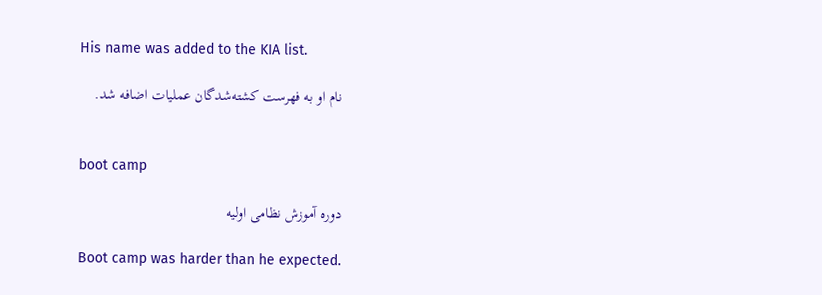His name was added to the KIA list.

نام او به فهرست کشته‌شدگان عملیات اضافه شد.


boot camp

دوره آموزش نظامی اولیه

Boot camp was harder than he expected.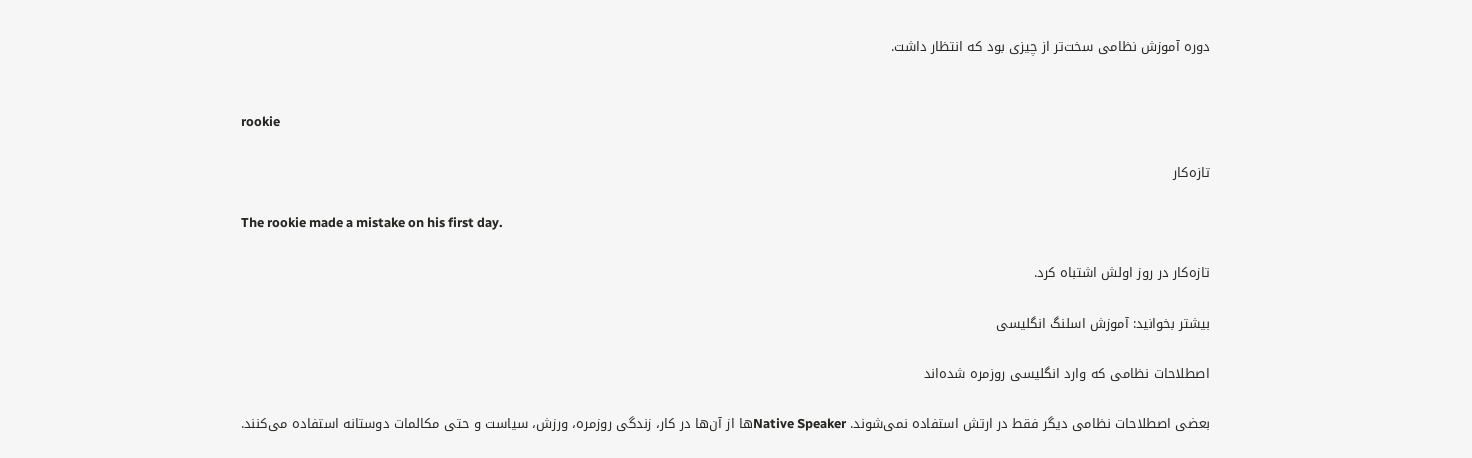دوره آموزش نظامی سخت‌تر از چیزی بود که انتظار داشت.


rookie

تازه‌کار

The rookie made a mistake on his first day.

تازه‌کار در روز اولش اشتباه کرد.

بیشتر بخوانید: آموزش اسلنگ انگلیسی

اصطلاحات نظامی که وارد انگلیسی روزمره شده‌اند

بعضی اصطلاحات نظامی دیگر فقط در ارتش استفاده نمی‌شوند. Native Speakerها از آن‌ها در کار، زندگی روزمره، ورزش، سیاست و حتی مکالمات دوستانه استفاده می‌کنند.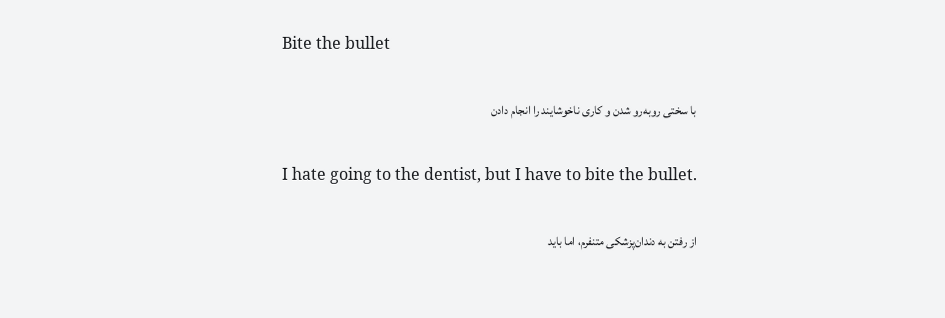Bite the bullet

با سختی روبه‌رو شدن و کاری ناخوشایند را انجام دادن

I hate going to the dentist, but I have to bite the bullet.

از رفتن به دندان‌پزشکی متنفرم، اما باید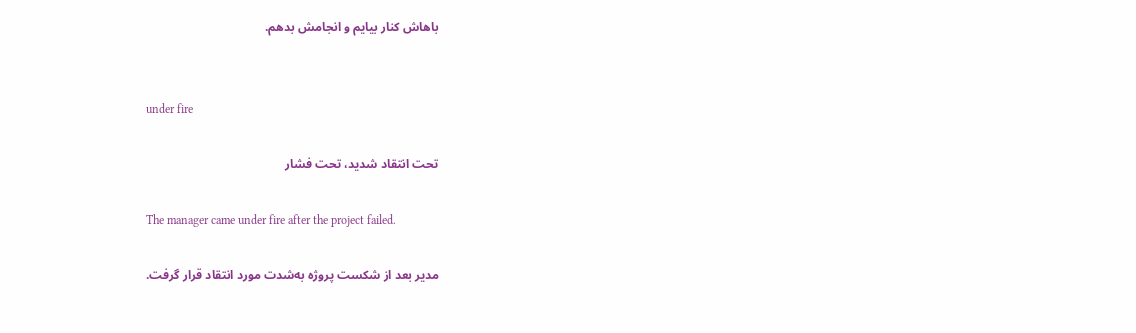باهاش کنار بیایم و انجامش بدهم.


under fire

تحت انتقاد شدید، تحت فشار

The manager came under fire after the project failed.

مدیر بعد از شکست پروژه به‌شدت مورد انتقاد قرار گرفت.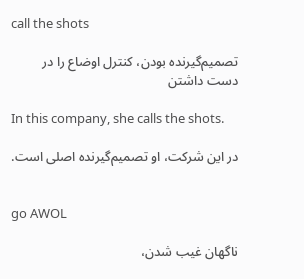call the shots

تصمیم‌گیرنده بودن، کنترل اوضاع را در دست داشتن

In this company, she calls the shots.

در این شرکت، او تصمیم‌گیرنده اصلی است.


go AWOL

ناگهان غیب شدن،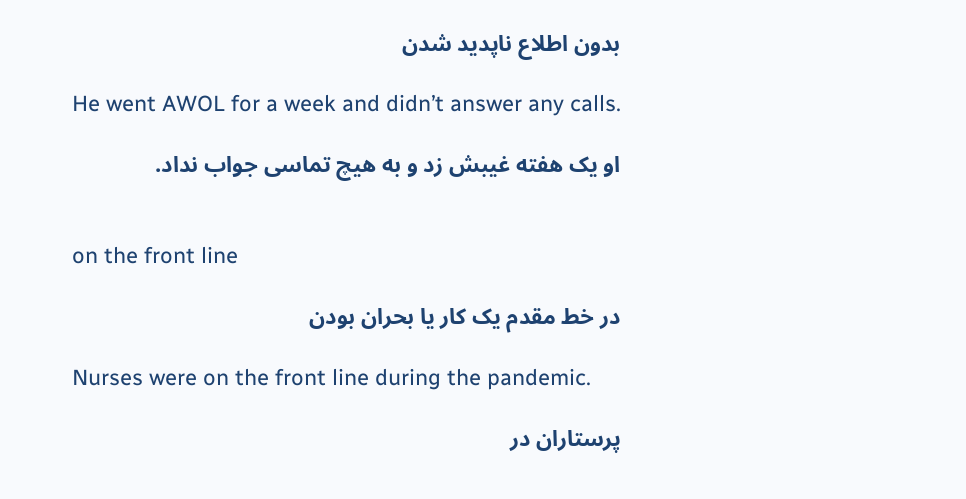بدون اطلاع ناپدید شدن

He went AWOL for a week and didn’t answer any calls.

او یک هفته غیبش زد و به هیچ تماسی جواب نداد.


on the front line

در خط مقدم یک کار یا بحران بودن

Nurses were on the front line during the pandemic.

پرستاران در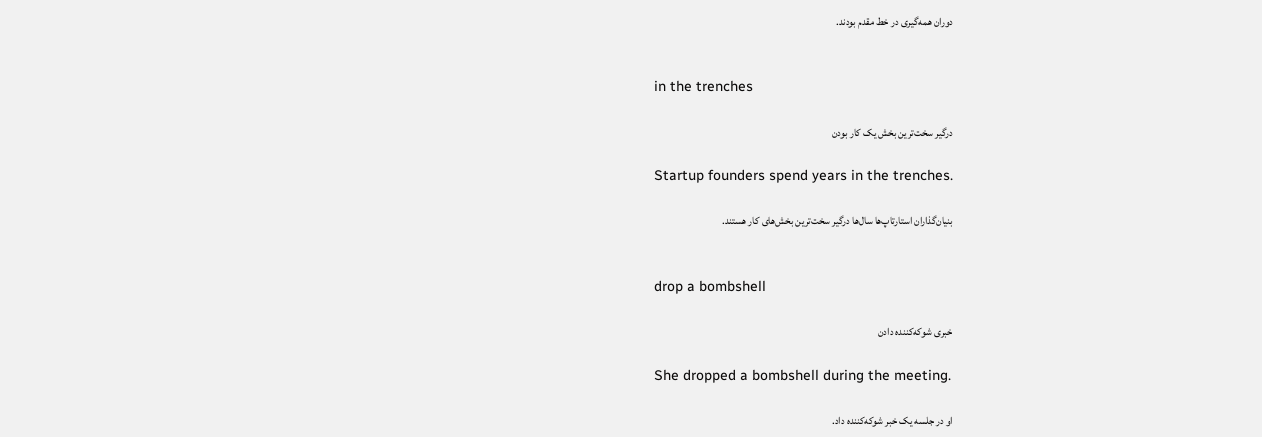دوران همه‌گیری در خط مقدم بودند.


in the trenches

درگیر سخت‌ترین بخش یک کار بودن

Startup founders spend years in the trenches.

بنیان‌گذاران استارتاپ‌ها سال‌ها درگیر سخت‌ترین بخش‌های کار هستند.


drop a bombshell

خبری شوکه‌کننده دادن

She dropped a bombshell during the meeting.

او در جلسه یک خبر شوکه‌کننده داد.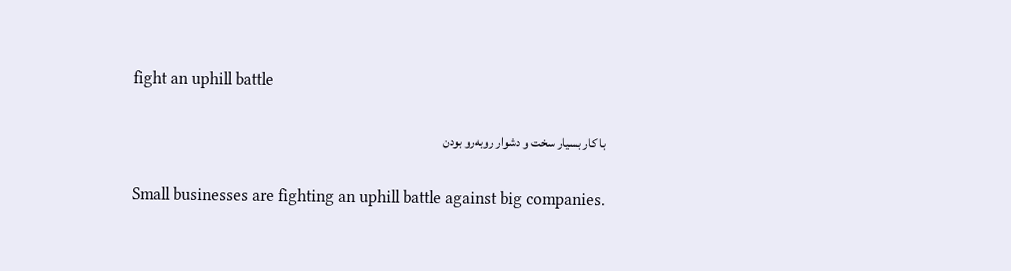fight an uphill battle

با کار بسیار سخت و دشوار روبه‌رو بودن

Small businesses are fighting an uphill battle against big companies.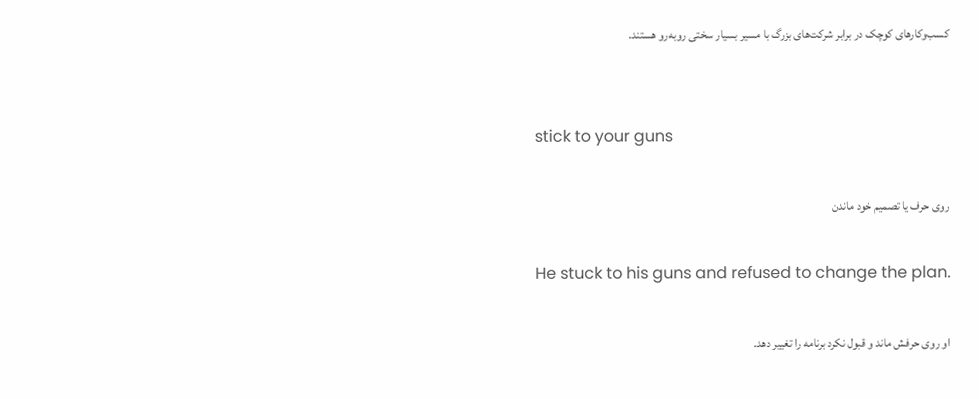کسب‌وکارهای کوچک در برابر شرکت‌های بزرگ با مسیر بسیار سختی روبه‌رو هستند.


stick to your guns

روی حرف یا تصمیم خود ماندن

He stuck to his guns and refused to change the plan.

او روی حرفش ماند و قبول نکرد برنامه را تغییر دهد.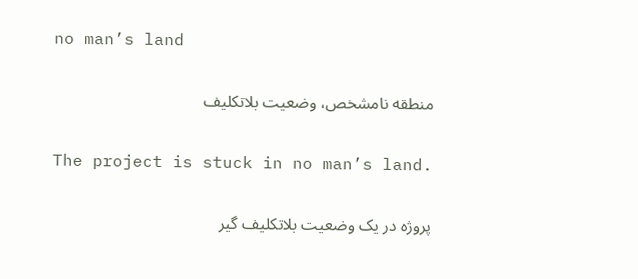no man’s land

منطقه نامشخص، وضعیت بلاتکلیف

The project is stuck in no man’s land.

پروژه در یک وضعیت بلاتکلیف گیر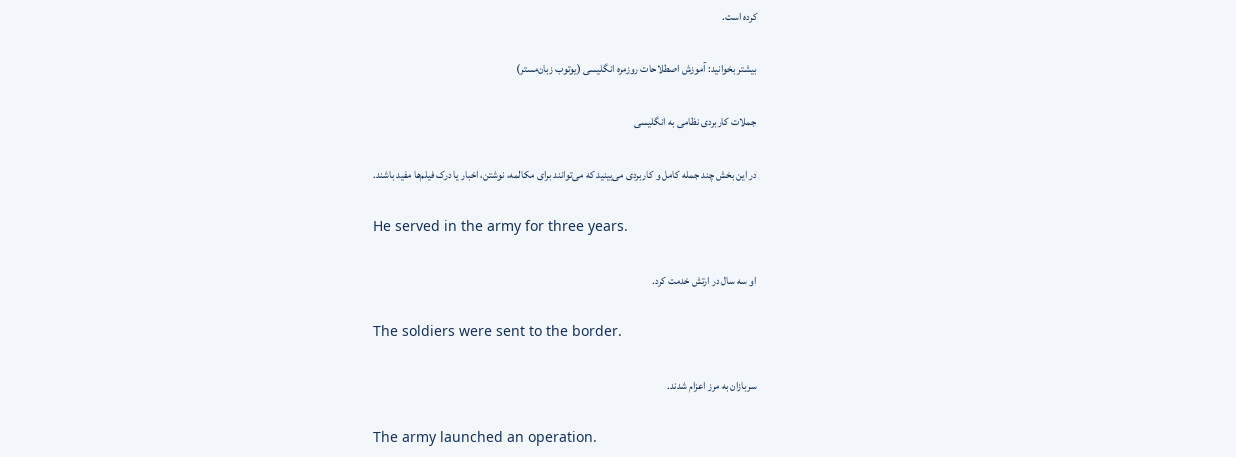کرده است.

بیشتر بخوانید: آموزش اصطلاحات روزمره انگلیسی (یوتوب زبان‌مستر)

جملات کاربردی نظامی به انگلیسی

در این بخش چند جمله کامل و کاربردی می‌بینید که می‌توانند برای مکالمه، نوشتن، اخبار یا درک فیلم‌ها مفید باشند.

He served in the army for three years.

او سه سال در ارتش خدمت کرد.

The soldiers were sent to the border.

سربازان به مرز اعزام شدند.

The army launched an operation.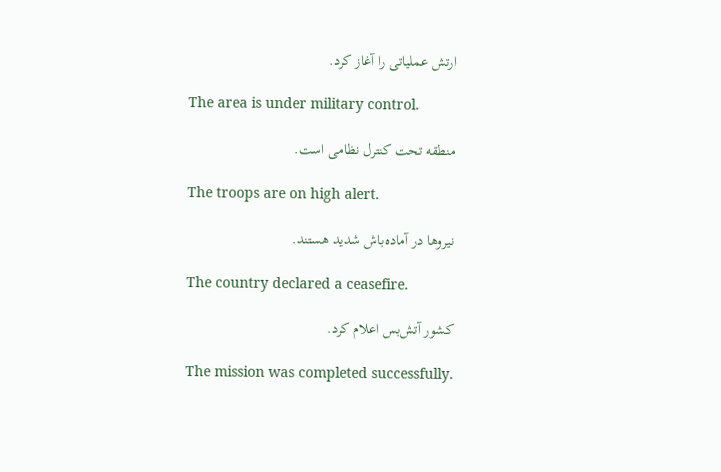ارتش عملیاتی را آغاز کرد.

The area is under military control.

منطقه تحت کنترل نظامی است.

The troops are on high alert.

نیروها در آماده‌باش شدید هستند.

The country declared a ceasefire.

کشور آتش‌بس اعلام کرد.

The mission was completed successfully.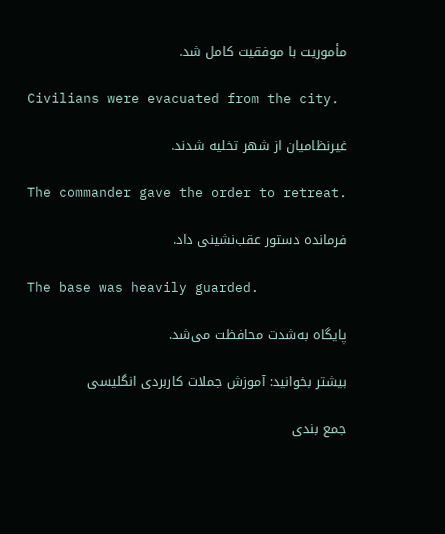مأموریت با موفقیت کامل شد.

Civilians were evacuated from the city.

غیرنظامیان از شهر تخلیه شدند.

The commander gave the order to retreat.

فرمانده دستور عقب‌نشینی داد.

The base was heavily guarded.

پایگاه به‌شدت محافظت می‌شد.

بیشتر بخوانید: آموزش جملات کاربردی انگلیسی

جمع بندی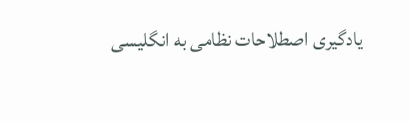یادگیری اصطلاحات نظامی به انگلیسی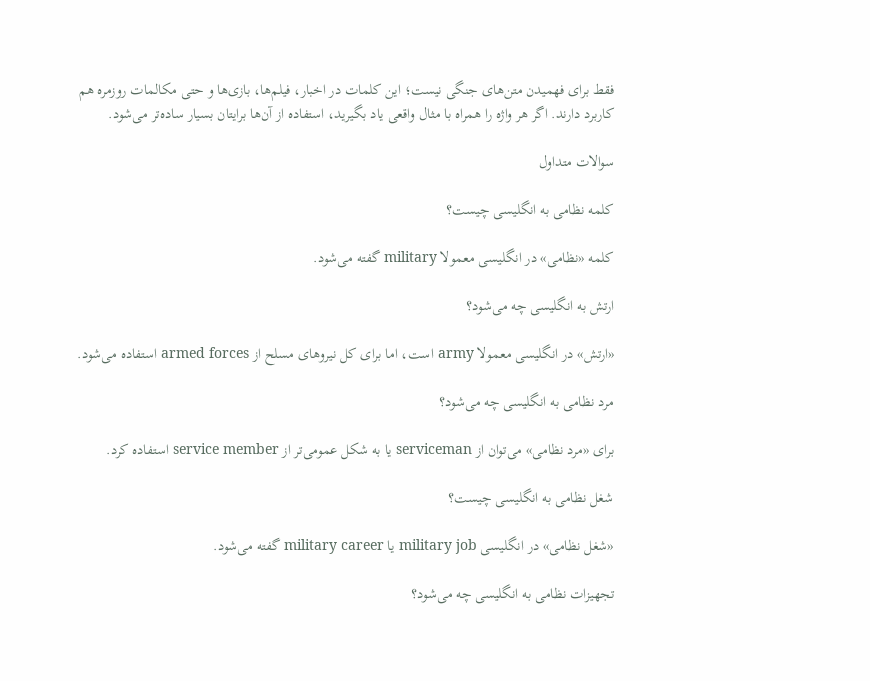فقط برای فهمیدن متن‌های جنگی نیست؛ این کلمات در اخبار، فیلم‌ها، بازی‌ها و حتی مکالمات روزمره هم کاربرد دارند. اگر هر واژه را همراه با مثال واقعی یاد بگیرید، استفاده از آن‌ها برایتان بسیار ساده‌تر می‌شود.

سوالات متداول

کلمه نظامی به انگلیسی چیست؟

کلمه «نظامی» در انگلیسی معمولا military گفته می‌شود.

ارتش به انگلیسی چه می‌شود؟

«ارتش» در انگلیسی معمولا army است، اما برای کل نیروهای مسلح از armed forces استفاده می‌شود.

مرد نظامی به انگلیسی چه می‌شود؟

برای «مرد نظامی» می‌توان از serviceman یا به شکل عمومی‌تر از service member استفاده کرد.

شغل نظامی به انگلیسی چیست؟

«شغل نظامی» در انگلیسی military job یا military career گفته می‌شود.

تجهیزات نظامی به انگلیسی چه می‌شود؟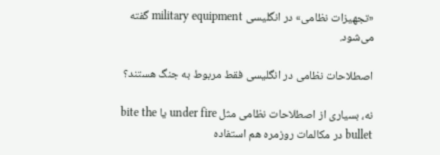«تجهیزات نظامی» در انگلیسی military equipment گفته می‌شود.

اصطلاحات نظامی در انگلیسی فقط مربوط به جنگ هستند؟

نه، بسیاری از اصطلاحات نظامی مثل under fire یا bite the bullet در مکالمات روزمره هم استفاده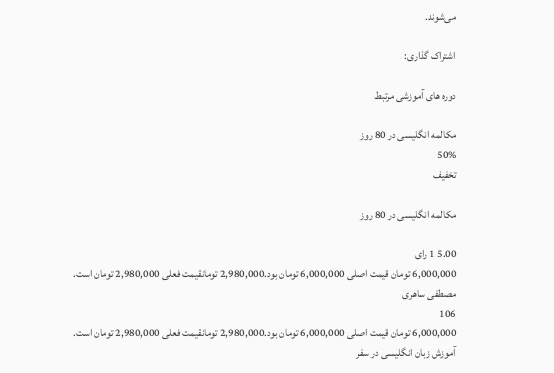می‌شوند.

اشتراک گذاری:

دوره های آموزشی مرتبط

مکالمه انگلیسی در 80 روز
50%
تخفیف

مکالمه انگلیسی در 80 روز

5.00 1 رای
6,000,000 تومان قیمت اصلی 6,000,000 تومان بود.2,980,000 تومانقیمت فعلی 2,980,000 تومان است.
مصطفی ساهری
106
6,000,000 تومان قیمت اصلی 6,000,000 تومان بود.2,980,000 تومانقیمت فعلی 2,980,000 تومان است.
آموزش زبان انگلیسی در سفر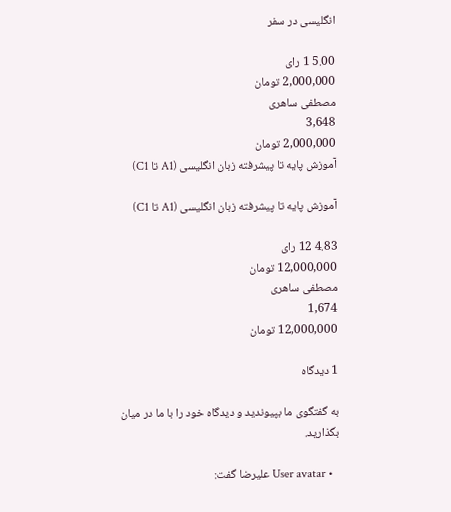انگلیسی در سفر

5.00 1 رای
2,000,000 تومان
مصطفی ساهری
3,648
2,000,000 تومان
آموزش پایه تا پیشرفته زبان انگلیسی (A1 تا C1)

آموزش پایه تا پیشرفته زبان انگلیسی (A1 تا C1)

4.83 12 رای
12,000,000 تومان
مصطفی ساهری
1,674
12,000,000 تومان

1 دیدگاه

به گفتگوی ما بپیوندید و دیدگاه خود را با ما در میان بگذارید.

  • User avatar علیرضا گفت: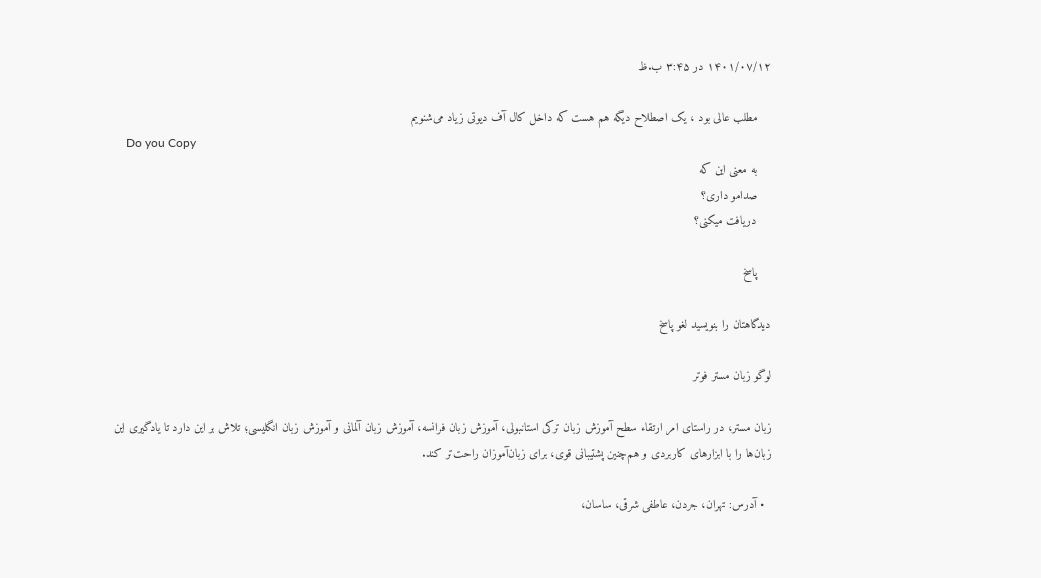۱۴۰۱/۰۷/۱۲ در ۳:۴۵ ب.ظ

    مطلب عالی بود ، یک اصطلاح دیگه هم هست که داخل کال آف دیوتی زیاد می‌شنویم
    Do you Copy
    به معنی این که
    صدامو داری؟
    دریافت میکنی؟

    پاسخ

دیدگاهتان را بنویسید لغو پاسخ

لوگو زبان مستر فوتر

زبان مستر، در راستای امر ارتقاء سطح آموزش زبان‌ ترکی استانبولی، آموزش زبان فرانسه، آموزش زبان آلمانی و آموزش زبان انگلیسی؛ تلاش بر این دارد تا یادگیری این زبان‌ها را با ابزارهای کاربردی و هم‌چنین پشتیبانی قوی، برای زبان‌آموزان راحت‌تر کند.

  • آدرس: تهران، جردن، عاطفی شرقی، ساسان،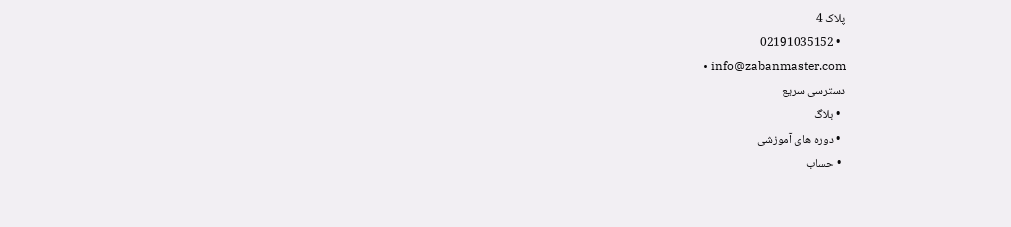پلاک 4
  • 02191035152
  • info@zabanmaster.com
دسترسی سریع
  • بلاگ
  • دوره های آموزشی
  • حساب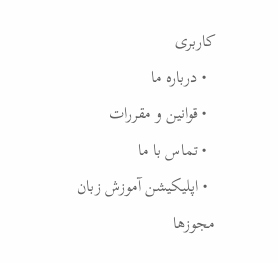کاربری
  • درباره ما
  • قوانین و مقررات
  • تماس با ما
  • اپلیکیشن آموزش زبان
مجوزها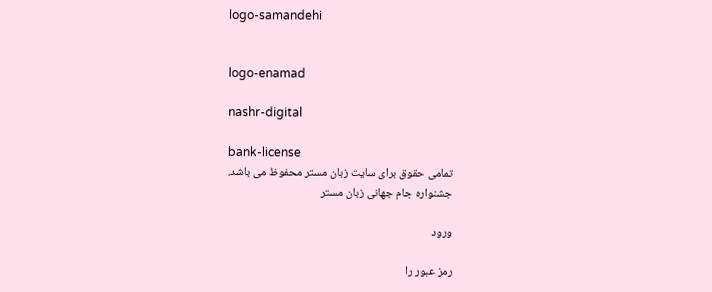logo-samandehi


logo-enamad

nashr-digital

bank-license
تمامی حقوق برای سایت زبان مستر محفوظ می باشد.
جشنواره جام جهانی زبان مستر

ورود

رمز عبور را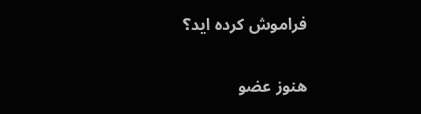فراموش کرده اید؟

هنوز عضو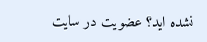نشده اید؟ عضویت در سایت